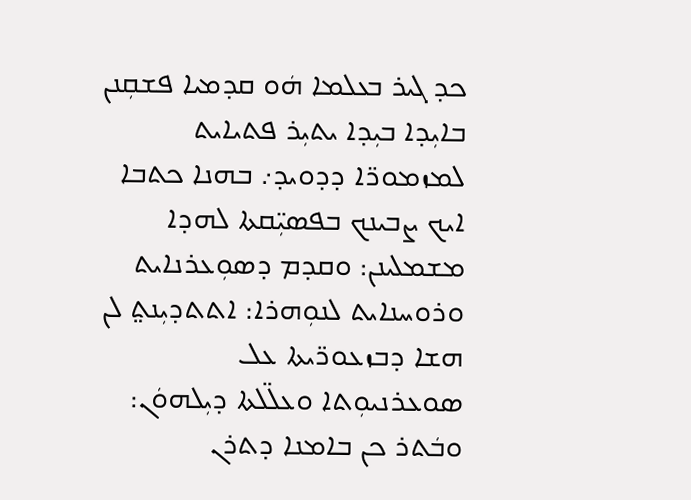ܟܕ ܓܝܪ ܒܥܠܡܐ ܗܿܘ ܩܕܡܝܐ ܦܫܩܼܢܢ ܒܐܝܼܕܐ ܒܝܼܕܐ ܝܬܝܼܪ ܦܬܝܐܝܬ ܠܡܙܡܘܪ̈ܐ ܕܕܘܝܕ܇ ܒܗܢܐ ܟܬܒܐ ܐܝܟ ܨܒܝܢܟ ܒܦܣܝܼ̈ܩܬܐ ܠܗܕܐ ܡܫܡܠܝܢܢ: ܘܩܕܡ ܕܣܘܼܥܪܢܐܝܬ ܘܪܘܚܢܐܝܬ ܠܢܘܼܗܪܐ: ܐܬܬܕܝܼܢܬ݀ ܠܢ ܗܫܐ ܕܒܙܥܘܪ̈ܝܬܐ ܥܠ ܣܘܥܪܢܝܘܼܬܐ ܘܥܠ̈ܠܬܐ ܕܝܼܠܗܘܿܢ: ܘܒܿܬܪ ܟܢ ܒܐܡܢܐ ܕܬܪܢ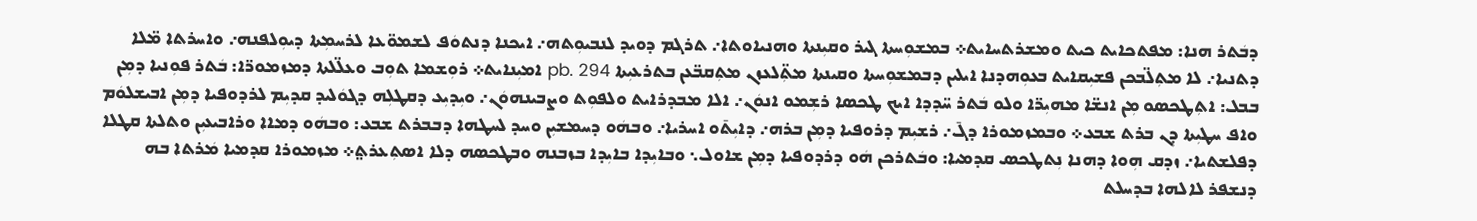ܕܒܿܬܪ ܗܢܐ: ܡܦܬܟܐܝܬ ܟܝܬ ܘܡܫܪܬܚܐܝܬ܀ ܒܡܫܘܼܚܬܐ ܓܝܪ ܘܩܝܼܢܬܐ ܘܗܢܝܐܘܬܐ܇ ܬܪܓܡ ܕܘܝܕ ܠܢܒܝܘܼܬܗ܇ ܐܝܟܢܐ ܕܢܬܘܿܦ ܠܫܡܘ̈ܥܐ ܠܪܚܡܼܬܐ ܕܝܘܼܠܦܢܗ܇ ܘܐܚܪܬܐ ܡ̈ܠܐ ܕܬܢܝܐ܇ ܠܐ ܡܬܼܠ̈ܒܟܢ ܦܫܝܼܩܐܝܬ ܒܥܘܼܗܕܢܐ ܐܝܠܝܢ ܕܒܡܫܘܼܚܬܐ ܘܩܝܢܬܐ ܡܬܼ̈ܠܥܙܢ ܡܬܼܩܒ̈ܥܢ ܒܬܪܥܝܼܬܐ pb. 294 ܐܡܝܼܢܐܝܬ܀ ܪܘܼܫܡܐ ܬܘܼܒ ܘܥܠ̈ܠܬܐ ܕܡܙܡܘܪ̈ܐ: ܒܿܬܪ ܦܘܼܢܝܐ ܕܡܼܢ ܒܒܠ: ܐܬܼܛܟܣܘ ܡܼܢ ܐܢܫ̈ܐ ܡܗܝܼܪ̈ܐ ܘܠܘ ܒܿܬܪ ܚ̈ܕܕܐ ܐܝܟ ܛܟܣܐ ܪܫܼܡܘ ܐܢܘܿܢ܇ ܐܠܐ ܡܒܕܪܐܝܬ ܘܠܦܘܼܬ ܘܨܒܝܢܗܘܿܢ܇ ܘܝܼܕܝܼܥ ܕܩܛܠܼܗ ܕܓܘܿܠܝܕ ܩܕܝܼܡ ܠܪܕܘܦܝܐ ܕܡܼܢ ܐܒܝܫܠܘܿܡ ܘܐܦ ܚܛܝܼܬܐ ܕܼܢ ܒܪܬ ܫܒܥ܀ ܘܒܡܙܡܘܪܐ ܕܓ̄܇ ܪܫܝܼܡ ܕܪܘܦܝܐ ܕܡܼܢ ܒܪܗ܇ ܕܐܝܼܬ̄ܘ ܐܚܪܝܐ܇ ܘܒܗܿܘ ܕܚܡܫܝܼܢ ܘܚܕ ܠܚܛܗܐ ܕܒܒܪܬ ܫܒܥ: ܘܒܗܿܘ ܕܡܐܐ ܘܪܐܒܝܥܝܼܢ ܘܬܠܬܐ ܩܛܠܐ ܕܦܠܫܬܝܐ܇ ܙܕܩ ܗܼܘܐ ܕܗܢܐ ܢܼܬܛܟܣ ܩܕܡܝܐ: ܘܒܿܬܪܟܢ ܗܿܘ ܕܪܕܘܦܝܐ ܕܡܼܢ ܫܐܘܠ܆ ܘܒܐܝܼܕܐ ܒܐܝܼܕܐ ܒܙܒܢܗ ܘܒܛܟܣܗ ܕܠܐ ܐܣܬܼܥܪܬ݀܀ ܡܙܡܘܪܐ ܩܕܡܝܐ ܡܿܪܬܐ ܒܗ ܕܢܫܦܪ ܠܐܠܗܐ ܒܕܚܠܬ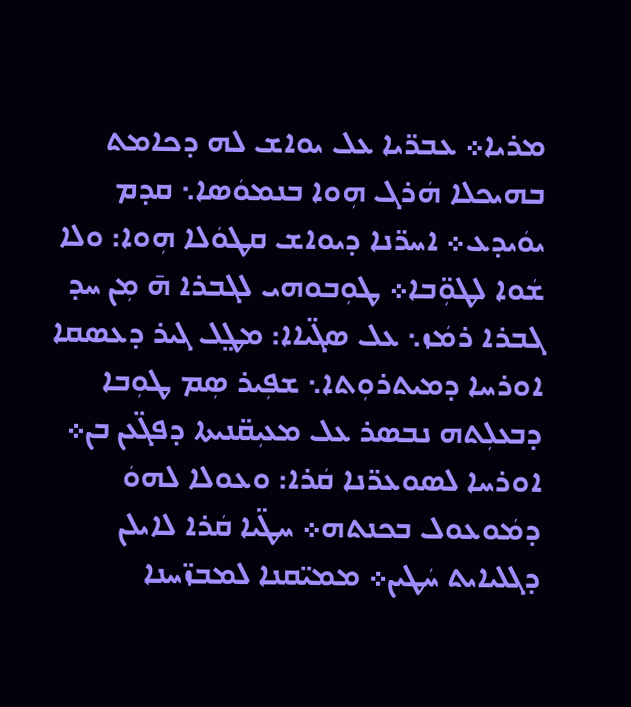ܡܪܝܐ܀ ܥܒܪ̈ܝܐ ܥܠ ܝܘܐܫ ܠܗ ܕܟܐܡܬ ܒܗܝܟܠܐ ܗܿܪܓ ܗܼܘܐ ܒܢܡܘܿܣܐ܆ ܩܕܡ ܝܘܿܝܕܥ܀ ܐܚܪ̈ܢܐ ܕܝܘܐܫ ܩܛܘܿܠܐ ܗܼܘܐ: ܘܠܐ ܫܿܘܐ ܠܛܘܼ̈ܒܐ܀ ܛܘܼܒܘܗܝ ܠܓܒܪܐ ܗ̄ ܡܼܢ ܚܕ ܓܒܪܐ ܪܡܿܙ܆ ܥܠ ܣܓ̈ܝܐܐ: ܡܛ݀ܠ ܓܝܪ ܕܥܣܩܐ ܐܘܪܚܐ ܕܡܝܬܪܘܼܬܐ܆ ܫܦܼܝܪ ܣܼܡ ܛܘܼܒܐ ܕܒܥܠܼܬܗ ܢܒܣܪ ܥܠ ܡܥܝܼܩ̈ܢܝܬܐ ܕܦܓ̈ܥܢ ܒܢ܀ ܐܘܪܚܐ ܠܣܘܥܪ̈ܢܐ ܩܿܪܐ: ܘܥܘܠܐ ܠܗܘܿ ܕܡܿܘܥܘܠ ܒܟܢܬܗ܀ ܚܛ̈ܝܐ ܩܿܪܐ ܠܐܝܠܢ ܕܓܠܝܐܝܬ ܚܿܛܝܢ܀ ܡܡܝ̈ܩܢܐ ܠܡܒܙ̈ܚܢܐ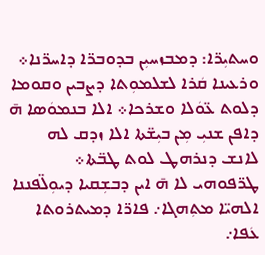ܘܚܬܝܼܪ̈ܐ: ܕܡܒܙܚܝܼܢ ܒܕܘܒܪ̈ܐ ܕܐܚܪ̈ܢܐ܀ ܘܪܥܝܢܐ ܩܿܪܐ ܠܫܠܡܘܼܬܐ ܕܨܒܝܢ ܘܩܘܡܐ ܕܠܘܬ ܥ̈ܘܿܠܐ ܘܫܪܟܐ܀ ܐܠܐ ܒܢܡܘܿܣܐ ܗ̄ ܕܐܦܢ ܫܢܝܼ ܡܼܢ ܒܝܼܫ̈ܬܐ ܐܠܐ ܙܕܩ ܠܗ ܠܐܢܫ ܕܢܪܗܛ ܠܘܬ ܛܒ̈ܬܐ܀ ܛܪ̈ܦܘܗܝ ܠܐ ܗ̄ ܐܝܢ ܕܒܫܼܩܝܐ ܕܝܘܼܠ̈ܦܢܢܐ ܐܠܗܝ̈ܐ ܡܬܼܗܓܐ܇ ܦܐܪ̈ܐ ܕܡܝܬܪܘܬܐ ܥܿܦܐ܇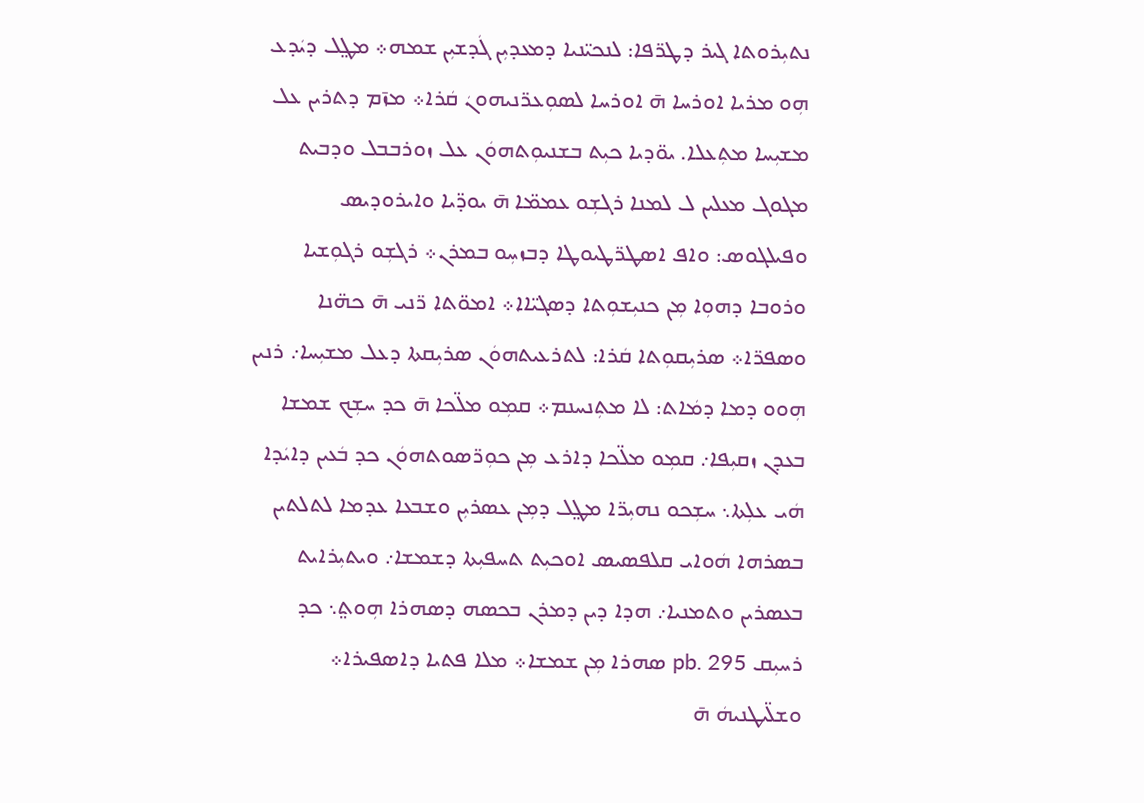ܢܬܝܼܪܘܬܐ ܓܝܪ ܕܛܪ̈ܦܐ: ܠܢܟܝ̈ܢܝܐ ܕܡܥܕܝܼܢ ܓܿܕܫܝܼܢ ܫܡܗ܀ ܡܛ݀ܠ ܕܝܿܕܥ ܗܼܘ ܡܪܝܐ ܐܘܪܚܐ ܗ̄ ܐܘܪܚܐ ܠܣܘܼܥܪ̈ܢܝܗܘܢܿ ܩܿܪܐ܀ ܡܙ̄ܡ ܕܬܪܝܢ ܥܠ ܡܫܝܼܚܐ ܡܬܼܥܠܐ. ܝܘ̈ܕܝܐ ܟܝܼܬ ܒܫܢܝܘܼܬܗܘܿܢ ܥܠ ܙܘܪܒܒܠ ܘܕܒܝܬ ܡܓܘܓ ܡܥܠܝܢ ܠ ܠܡܢܐ ܪܓܫܼܘ ܥܡܡ̈ܐ ܗ̄ ܝܘܕ̈ܝܐ ܘܐܝܪܘܕܝܣ ܘܦܝܠܓܘܣ: ܘܐܦ ܐܣܛܪ̈ܛܝܘܛܐ ܕܒܙܚܼܘ ܒܡܪܢ܀ ܪܓܫܼܘ ܪܓܘܼܫܝܐ ܘܪܘܒܐ ܕܗܘܼܐ ܡܼܢ ܟܢܝܼܫܘܼܬܐ ܕܣܓܝ̈ܐܐ܀ ܐܡܘ̈ܬܐ ܪ̈ܢܝ ܗ̄ ܟܗ̈ܢܐ ܘܣܦܪ̈ܐ܀ ܣܪܝܼܩܘܼܬܐ ܩܿܪܐ: ܠܬܪܥܝܬܗܘܿܢ ܣܪܝܼܩܬܐ ܕܥܠ ܡܫܝܼܚܐ܇ ܪܢܝܢ ܗܼܘܘ ܕܡܐ ܕܡܿܐܬ: ܠܐ ܡܬܼܢܚܢܡ܀ ܩܡܼܘ ܡܠ̈ܟܐ ܗ̄ ܟܕ ܚܫܼܟ ܫܡܫܐ ܒܥܕܢ ܙܩܝܼܦܐ܇ ܩܡܼܘ ܡܠ̈ܟܐ ܕܐܪܥ ܡܼܢ ܟܘܼܪ̈ܣܘܬܗܘܿܢ ܟܕ ܒܿܥܝܢ ܕܐܝܿܕܐ ܗܿܝ ܥܠܼܬܐ܆ ܚܫܼܟܘ ܢܗܝܼܪ̈ܐ ܡܛ݀ܠ ܕܡܼܢ ܥܣܪܝܼܢ ܘܫܒܥܐ ܥܕܡܐ ܠܬܠܬܝܢ ܒܣܪܗܐ ܗܿܘܐܝ ܩܠܦܣܝܣ ܐܘܟܝܼܬ ܬܚܦܝܼܬܐ ܕܫܡܫܐ܇ ܘܝܬܝܼܪܐܝܬ ܒܥܣܪܝܢ ܘܬܡܢܝܐ܇ ܗܕܐ ܕܝܢ ܕܡܪܢ ܒܟܣܗ ܕܣܗܪܐ ܗܼܘܬ݀܆ ܟܕ ܪܚܝܼܩ pb. 295 ܣܗܪܐ ܡܼܢ ܫܡܫܐ܀ ܡܠܐ ܦܬܝܐ ܕܐܣܦܝܪܐ܀ ܘܫܠ̈ܝܛܢܝܗܿ ܗ̄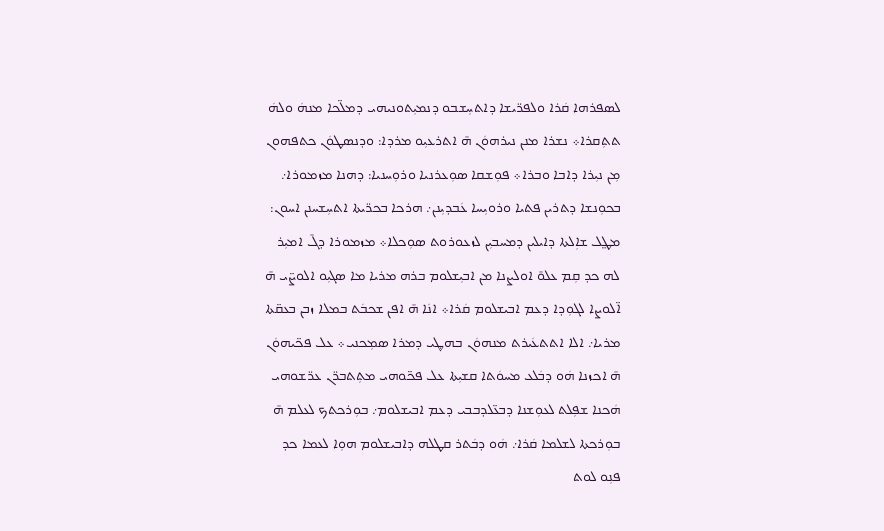ܠܣܦܪܗܐ ܩܿܪܐ ܘܠܦܪ̈ܝܫܐ ܕܐܬܚܼܫܒܘ ܕܢܡܝܼܬܘܢܝܗܝ ܕܡܠ̈ܟܐ ܡܢܗܿ ܘܠܗܿ ܬܬܼܩܪܐ܀ ܢܫܪܐ ܡܢܢ ܢܝܪܗܘܿܢ ܗ̄ ܐܬܪܥܝܼܘ ܡܪܕܐ: ܘܕܢܣܛܘܿܢ ܟܬܦܗܘܢ ܡܼܢ ܢܝܼܪܐ ܕܐܒܐ ܘܒܪܐ܀ ܦܘܼܫܩܐ ܣܘܼܥܪܢܝܐ ܘܪܘܼܚܢܝܐ: ܕܗܢܐ ܡܙܡܘܪܐ܇ ܒܟܘܼܢܫܐ ܕܬܪܝܢ ܦܬܝܐ ܘܪܘܝܼܚܐ ܥܿܒܕܝܼܢܢ܇ ܗܪܟܐ ܒܟܪ̈ܝܬܐ ܐܬܚܼܫܚܢܢ ܐܚܘܢ: ܡܛ݀ܠ ܫܐܼܠܬܐ ܕܐܝܠܝܢ ܕܡܚܒܝܼܢ ܠܙܥܘܪܘܬ ܣܘܼܟܠܐ܀ ܡܙܡܘܪܐ ܕܓ̄ ܐܡܝܼܪ ܠܗ ܟܕ ܩܼܡ ܥܠܘ̄ ܐܘܠܨܢܐ ܡܢ ܐܒܝܼܫܠܘܡ ܒܪܗ ܡܪܝܐ ܡܐ ܣܓܝܼܘ ܐܠܘܨ̈ܝ ܗ̄ ܐ̈ܠܘܨܐ ܠܓܘܼܕܐ ܕܥܡ ܐܒܝܫܠܘܡ ܩܿܪܐ܀ ܐܢܿܐ ܗ̄ ܐܦܢ ܫܟܒܿܬ ܒܡܠܐ ܙܒܢ ܒܥܩ̈ܬܐ ܡܪܝܐ܇ ܐܠܐ ܐܬܬܥܿܝܪܬ ܡܢܗܘܿܢ ܒܗܜܝ ܕܡܪܐ ܣܡܼܟܢܝ܀ ܥܠ ܦܟ̈ܝܗܘܿܢ ܗ̄ ܐܟܙܢܐ ܗܿܘ ܕܒܿܠܥ ܡܚܘܿܬܐ ܩܫܝܼܬܐ ܥܠ ܦܟ̈ܘܗܝ ܡܬܼܬܒܪ̈ܢ ܥܪ̈ܫܘܗܝ ܗܿܟܢܐ ܫܦܼܠܬ ܠܥܘܼܫܢܐ ܕܒܥ̈ܠܕܒܒܝ ܕܥܡ ܐܒܝܫܠܘܡ܇ ܒܘܼܪܟܬܟ ܠܥܠܡ ܗ̄ ܒܘܼܪܟܬܐ ܠܫܠܡܐ ܩܿܪܐ܇ ܗܿܘ ܕܒܿܬܪ ܩܛܠܗ ܕܐܒܝܫܠܘܡ ܗܘܼܐ ܠܥܡܐ ܟܕ ܦܢܼܘ ܠܘܬ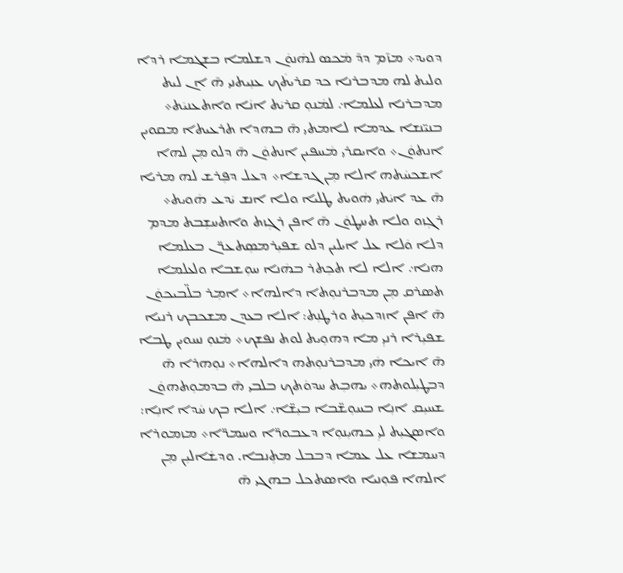ܕܘܝܕ܀ ܡܙ̄ܡ ܕܕ̄ ܡܿܟܣ ܠܗܿܢܘܿܢ ܕܫܠܡܐ ܒܫܓܡܐ ܪܕܐ ܘܠܝܬ ܠܗ ܡܕܒܪܢܐ ܟܕ ܩܪܝܬܿܟ ܥܢܼܝܬܢܝ ܗ̄ ܐܢ ܠܝܬ ܡܕܒܪܢܐ ܠܥܠܡܐ܇ ܠܡܿܢܘܼ ܩܪܝܿܬ ܐܢܿܐ ܘܐܬܥܢܝܿܬ܀ ܒܢܝ̈ܢܫܐ ܥܕܡܐ ܠܐܡܬܝ ܗ̄ ܒܗܕܐ ܬܪܥܝܬܐ ܡܩܘܝܢ ܐܢܬܘܿܢ܀ ܘܐܝܩܪܝ ܡܿܚܦܝܢ ܐܢܬܘܿܢ ܗ̄ ܕܠܘ ܡܼܢ ܠܗܐ ܐܫܟܚܿܬܗ ܐܠܐ ܡܼܢ ܓܕܫܐ܀ ܕܥܠ ܕܦܼܪܫ ܠܗ ܡܪܝܐ ܗ̄ ܥܕ ܐܝܿܬܝ ܗܿܘܝܬ ܛܠܝܐ ܘܠܐ ܐܢܫ ܝܿܕܥ ܗܿܘܝܬ܀ ܪܓܼܙܘ ܘܠܐ ܬܚܛܘܿܢ ܗ̄ ܐܦܢ ܪܓܼܙܬ ܘܐܬܚܫܼܒܬ ܡܕܡ ܕܠܐ ܘܿܠܐ ܥܠ ܐܝܠܝܢ ܕܠܘ ܫܦܝܼܪܡܣܼܬܥܪ̈ܢ ܒܥܠܡܐ ܗܢܐ܇ ܐܠܐ ܠܐ ܬܟܼܬܪ ܒܗܿܢܐ ܚܘܼܫܒܐ ܘܠܥܠܡܐ ܬܣܪܩ ܡܼܢ ܡܕܒܪܢܘܼܬܐ ܕܐܠܗܐ܀ ܐܡܼܪ ܒܠ̈ܒܝܟܘܿܢ ܗ̄ ܐܦܢ ܐܙܕܟܝܼܬ ܘܪܛܢܼܬ: ܐܠܐ ܒܥܕܢ ܡܫܟܒܟ ܪܢܝܐ ܫܦܝܼܪܐ ܪܢܝܼ ܡܐ ܕܗܘܼܝܬ ܠܘܬ ܢܦܫܟ܀ ܡܿܢܘܼ ܢܚܘܝܢ ܛܒܐ ܗ̄ ܐܝܟܐ ܗܿܝ ܡܕܒܪܢܘܼܬܗ ܕܐܠܗܐ܀ ܢܘܼܗܪܐ ܗ̄ ܕܒܛܝܼܠܘܬܗ܀ ܝܗܒܼܬ ܚܕܘܿܬܟ ܒܠܒܝ ܗ̄ ܒܕܡܘܼܬܗܘܿܢ ܫܚܝܼܩ ܐܢܼܐ ܒܚܘܼܫ̈ܒܐ ܒܝܼܫ̈ܐ܇ ܐܠܐ ܒܟ ܚܿܕܐ ܐܢܼܐ: ܘܐܣܓܝܼܬ ܠܝܼ ܟܗܝܼܢܘܼܐ ܕܥܒܘܪ̈ܐ ܘܚܡܪ̈ܐ܀ ܡܙܡܘܪܐ ܕܚܡܫܐ ܥܠ ܥܡܐ ܕܒܒܠ ܡܬܼܢܒܐ. ܘܕܫܿܐܠܝܼܢ ܡܼܢ ܐܠܗܐ ܦܘܼܢܝܐ ܘܐܣܬܟܠ ܒܗܓܝ ܗ̄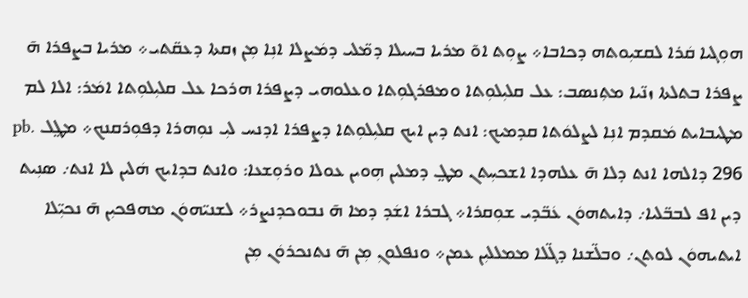ܗܘܼܓܝܐ ܩܿܪܐ ܠܩܫܝܼܘܬܗ ܕܟܐܒܐ܀ ܨܘܼܬ ܐܘ̃ ܡܪܝܐ ܒܚܝܠܐ ܕܡ̈ܠܝ ܕܡܿܨܠܐ ܐܢܼܐ ܡܼܢ ܙܩܬܐ ܕܥܩ̈ܬܝ܀ ܡܪܝܐ ܒܨܦܪܐ ܗ̄ ܨܦܪܐ ܒܬܠܬܐ ܙܢ̈ܝܐ ܡܬܼܢܣܒ: ܥܠ ܩܠܝܼܠܘܼܬܐ ܘܡܦܪܓܘܼܬܐ ܘܥܠܘܗܝ ܕܨܦܪܐ ܗܪܟܐ ܥܠ ܩܠܝܼܠܘܼܬܐ ܐܡܿܪ: ܐܠܐ ܠܡ ܡܛܝܒܐܝܬ ܡܿܩܕܡ ܐܢܼܐ ܠܨܠܘܿܬܐ ܩܕܡܝܟ: ܐܢܬ ܕܝܢ ܐܝܟ ܩܠܝܼܠܘܼܬܐ ܕܨܦܪܐ ܐܕܢܚ ܠܝܼ ܢܘܼܗܪܐ ܕܦܘܼܪܩܢܟ܀ ܡܛ݀ܠ pb. 296 ܕܐܠܗܐ ܐܢܬ ܕܠܐ ܗ̄ ܥܠܗܕܐ ܐܫܟܚܼܬܢ ܡܛ݀ ܕܡܠܝܢ ܗܼܘܝܢ ܥܘܠܐ ܘܪܘܼܫܥܐ: ܘܐܢܬ ܒܕܐܝܟ ܗܿܠܝܢ ܠܐ ܐܢܬ܇ ܣܢܼܝܬ ܕܝܢ ܐܦ ܠܒܒ̈ܠܝܐ܇ ܕܐܝܬܗܘܿܢ ܥܿܒ̈ܕܝ ܫܘܼܩܪܐ܀ ܓܒܪܐ ܐܫܿܕ ܕܡܐ ܗ̄ ܢܒܘܟܕܢܨܪ܀ ܠܫܢܝ̈ܗܘܿܢ ܡܗܦܟܝܼܢ ܗ̄ ܢܟܝܼ̈ܠܐ ܐܝܬܝܗܘܿܢ ܠܘܬܢ܇ ܘܒܠ̈ܫܢܐ ܕܓ̈ܠܐ ܡܡܠܠܝܼܢ ܥܡܢ܀ ܘܢܦܠܘܢܼ ܡܼܢ ܗ̄ ܢܬܢܟܪܘܿܢ ܡܼܢ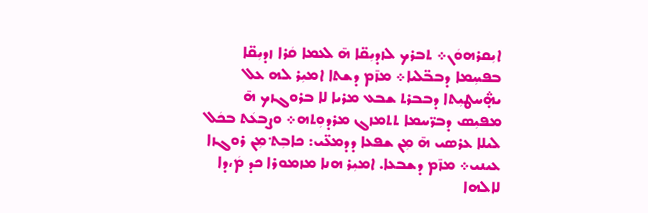ܐܝܼܩܪܗܘܿܢ܀ ܬܒܪܟ ܠܙܕܝܼܩ̈ܐ ܗ̄ ܠܥܡܐ ܩܿܪܐ ܙܕܝܼܩ̈ܐ ܒܦܚܼܡܐ ܕܒܒ̈ܠܝܐ܀ ܡܙ̄ܡ ܕܫܬܐ ܐܡܝܼܪ ܠܗ ܥܠ ܞܚܛܝܼܬܐ ܕܒܒܪܬ ܫܒܥ ܡܪܝܐ ܠܐ ܒܪܘܓܙܟ ܗ̄ ܡܦܝܼܣ ܕܒܪ̈ܚܡܐ ܬܬܡܙܓ ܡܪܕܘܼܬܗ܀ ܘܨܒܥܿܬ ܒܟܿܠ ܠܝܠܐ ܥܪܣܝ ܗ̄ ܡܼܢ ܫܦܥܐ ܕܕܡܥ̈ܝ: ܟܐܒܼܬ݀ ܡܼܢ ܪܘܓܙܐ ܥܝܢܝ܀ ܡܙ̄ܡ ܕܫܒܥܐ. ܐܡܝܼܪ ܗܢܐ ܡܙܡܘܪܐ ܟܕ ܡܿ،ܕܐ ܠܐܠܗܐ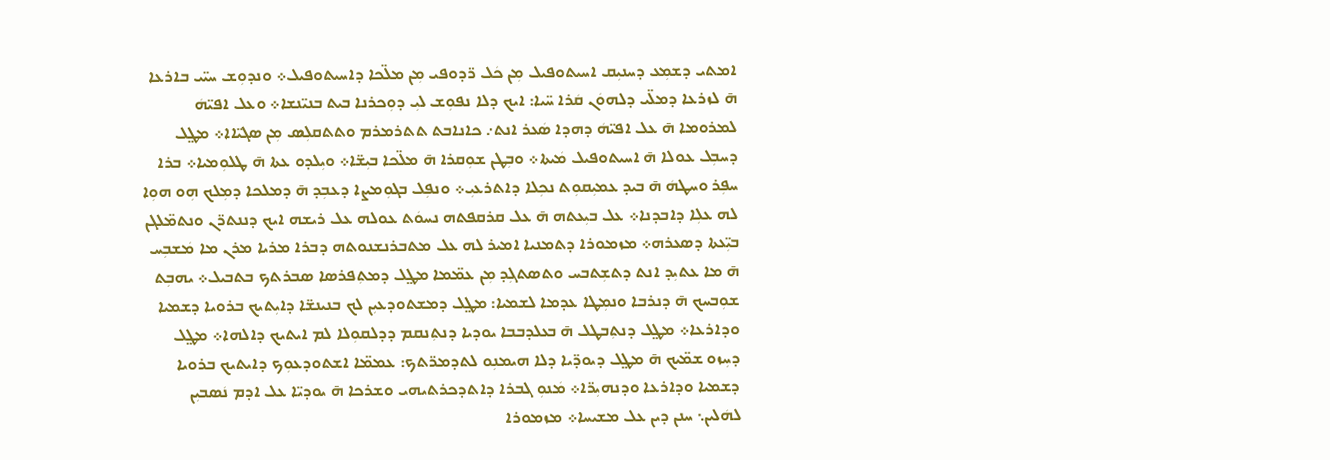ܐܡܬܝ ܕܫܡܼܥ ܕܚܢܝܼܩ ܐܚܝܬܘܦܝܠ ܡܼܢ ܟܿܠ ܪ̈ܕܘܦܝ ܡܼܢ ܡܠ̈ܟܐ ܕܐܚܝܬܘܦܝܠ܀ ܘܢܕܘܼܫ ܚܝ̈ܝ ܒܐܪܥܐ ܗ̄ ܠܙܪܥܐ ܕܡܠ̈ܝ ܕܠܗܘܿܢ ܩܿܪܐ ܚ̈ܝܐ: ܐܝܟ ܕܠܐ ܢܦܘܼܫ ܠܝܼ ܕܘܼܟܪܢܐ ܒܝܬ ܒܢܝ̈ܢܫܐ܀ ܘܥܠ ܐܦܝ̈ܗܿ ܠܡܪܘܡܐ ܗ̄ ܥܠ ܐܦܝ̈ܗܿ ܕܗܕܐ ܣܿܥܪ ܐܢܬ܇ ܟܐܢܐܒܬ ܬܬܪܡܪܡ ܘܬܬܩܠܼܣ ܡܼܢ ܣܓܝ̈ܐܐ܀ ܡܛ݀ܠ ܕܚܒܼܠ ܥܘܠܐ ܗ̄ ܐܚܝܬܘܦܝܠ ܡܿܝܬܐ܀ ܘܒܼܛܢ ܫܘܼܩܪܐ ܗ̄ ܡܠ̈ܟܐ ܒܝܼܫ̈ܐ܀ ܘܝܼܠܕܘ ܥܬܐ ܗ̄ ܛܠܘܼܡܝܐ܀ ܒܪܐ ܚܦܼܪ ܘܚܛܗܿ ܗ̄ ܒܝܕ ܥܡܝܼܩܘܼܬ ܢܟܼܠܐ ܕܐܬܪܥܝܼ܀ ܘܢܦܼܠ ܒܓܘܼܡܨܐ ܕܥܒܼܕ ܗ̄ ܕܡܠܟܐ ܕܡܼܠܟ ܗܼܘ ܗܘܼܐ ܠܗ ܥܠܼܐ ܕܐܒܕܢܐ܀ ܥܠ ܒܝܼܥܬܗ ܗ̄ ܥܠ ܩܪܩܦܬܗ ܢܚܘܿܬ ܥܘܠܗ ܥܠ ܪܝܫܗ ܐܝܟ ܕܢܢܬܪ̈ܢ ܘܢܬܡ̈ܠܓܢ ܒܝܼ̈ܥܬܐ ܕܣܥܪܗ܀ ܡܙܡܘܪܐ ܕܬܡܢܝܐ ܐܡܝܪ ܠܗ ܥܠ ܡܬܒܪܢܫܢܘܬܗ ܕܒܪܐ ܡܪܝܐ ܡܪܢ ܡܐ ܡܿܫܒܼܚ ܗ̄ ܡܐ ܥܬܝܼܕ ܐܢܬ ܕܬܫܼܬܒܚ ܘܬܣܬܓܼܕ ܡܼܢ ܥܡ̈ܡܐ ܡܛ݀ܠ ܕܡܬܼܦܪܣܐ ܣܒܪܬܟ ܒܬܒܝܠ܀ ܝܗܒܼܬ ܫܘܼܒܚܟ ܗ̄ ܕܢܪܒܐ ܘܢܡܼܛܐ ܥܕܡܐ ܠܫܡܝܐ: ܡܛ݀ܠ ܕܡܫܬܘܕܥܝܼܢ ܠܟ ܒܢܝܢܫ̈ܐ ܕܐܝܼܬܝܟ ܒܪܘܝܐ ܕܫܡܝܐ ܘܕܐܪܥܐ܀ ܡܛ݀ܠ ܕܢܬܼܒܛܠ ܗ̄ ܒܥܠܕܒܒܐ ܝܘܕܝܐ ܕܢܬܼܢܩܡ ܕܕܠܩܘܼܠܐ ܠܡ ܐܝܬܝܟ ܕܐܠܗܐ܀ ܡܛ݀ܠ ܕܚܼܙܘ ܫܡ̈ܝܟ ܗ̄ ܡܛ݀ܠ ܕܝܘܕ̈ܝܐ ܕܠܐ ܗܝܡܢܼܘ ܠܬܕܡܪ̈ܬܟ: ܥܡܡ̈ܐ ܐܫܬܘܕܥܘܼܟ ܕܐܝܬܝܟ ܒܪܘܝܐ ܕܫܡܝܐ ܘܕܐܪܥܐ ܘܕܢܗܝܼܪ̈ܐ܀ ܡܿܢܘܼ ܓܒܪܐ ܕܐܬܕܟܪܬܝܗܝ ܘܫܪܟܐ ܗ̄ ܝܘܕܝ̈ܐ ܥܠ ܐܕܡ ܢܿܣܒܝܼܢ ܠܗܿܠܝܢ܆ ܚܢܢ ܕܝܢ ܥܠ ܡܫܝܚܐ܀ ܡܙܡܘܪܐ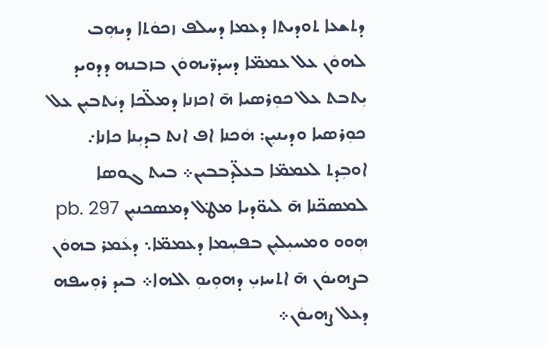ܕܬܫܥܐ ܬܘܕܝܬܐ ܕܥܡܐ ܕܚܠܦ ܙܟܘܿܬܐ ܕܝܗܼܒ ܠܗܘܿܢ ܥܠ ܥܡܡ̈ܐ ܕܚܕܪ̈ܝܗܘܿܢ ܒܙܒܢܗ ܕܕܘܝܕ ܝܼܬܒܬ ܥܠ ܟܘܼܪܣܝܐ ܗ̄ ܐܟܙܢܐ ܕܡܠ̈ܟܐ ܕܝܿܬܒܝܼܢ ܥܠ ܟܘܼܪܣܝܐ ܘܕܝܢܝܼܢ: ܗܿܟܢܐ ܐܦ ܐܢܬ ܒܕܝܼܢܐ ܟܐܢܐ܇ ܐܘܒܼܕܬ ܠܥܡܡ̈ܐ ܒܥܠ̈ܕܒܒܝܢ܀ ܒܝܬ ܓܘܣܐ ܠܡܣܟ̈ܢܐ ܗ̄ ܠܝܘ̈ܕܝܐ ܡܛ݀ܠ ܕܡܣܟܢܝܼܢ pb. 297 ܗܼܘܘ ܘܡܚܝܼܠܝܼܢ ܒܦܚܼܡܐ ܕܥܡܡ̈ܐ܆ ܕܥܿܡܪ ܒܗܘܿܢ ܒܨܗܝܘܿܢ ܗ̄ ܐܬܚܙܝܼ ܕܗܘܼܝܘܼ ܐܠܗܐ܀ ܒܝܕ ܪܘܼܚܦܗ ܕܥܠ ܨܗܝܘܿܢ܀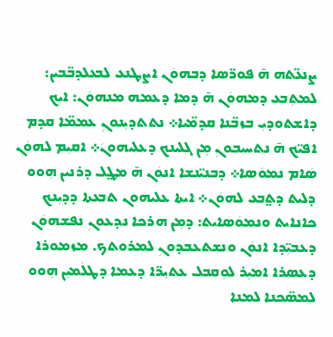ܨܢܥ̈ܬܗ ܗ̄ ܦܘܪ̈ܣܐ ܕܒܗܘܿܢ ܐܨܛܢܥ ܠܒܥܠܕܒ̈ܒܝܢ: ܠܡܬܼܒܥ ܕܡܗܘܿܢ ܗ̄ ܕܡܐ ܕܥܡܗ ܡܢܗܘܿܢ: ܐܝܟ ܕܐܫܬܘܕܝܼ ܒܙܒ̈ܢܐ ܩܕܡ̈ܝܐ܀ ܢܬܬܕܝܼܢܘܢܼ ܥܡܡ̈ܐ ܩܕܡ ܐܦܝ̈ܟ ܗ̄ ܢܬܚܝܒܘܢܼ ܡܼܢ ܓܠܝܢܟ ܕܥܠܝܗܘܢܿ܀ ܐܩܝܼܡ ܠܗܘܿܢ ܣܿܐܡ ܢܡܘܿܣܐ܀ ܕܒܢܝ̈ܢܫܐ ܐܢܘܿܢ ܗ̄ ܡܛ݀ܠ ܕܪܢܝܢ ܗܼܘܘ ܕܠܝܬ ܕܬ݀ܒܥ ܠܗܘܿܢ܀ ܐܝܬܐ ܥܠܝܗܘܢ ܬܒܥܬܐ ܕܕܝܼܢܟ ܟܐܢܐܝܬ ܘܢܡܘܿܣܐܝܬ: ܕܡܼܢ ܗܪܟܐ ܢܕܥܘܢܼ ܢܦܫܗܘܿܢ ܕܥܒܝܼ̈ܕܐ ܐܢܘܿܢ ܘܢܫܬܥܒܕܘܢܼ ܠܡܪܘܬܟ. ܡܙܡܘܪܐ ܕܥܣܪܐ ܐܡܝܼܪ ܠܘܼܩܒܠ ܥܬܝܼܪ̈ܐ ܕܥܡܐ ܕܛܠܿܡܝܼܢ ܗܼܘܘ ܠܡܣ̈ܟܢܐ ܠܡܢܐ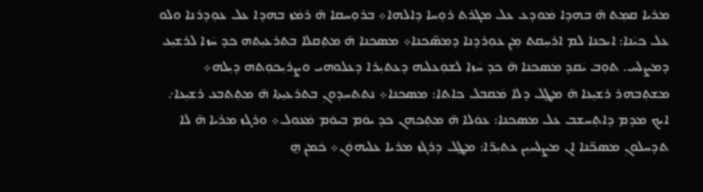ܡܪܝܐ ܩܡܼܬ ܗ̄ ܒܗܕܐ ܡܿܘܕܥ ܥܠ ܡܓܪܬ ܪܘܼܚܐ ܕܐܠܗܐ܀ ܒܪܘܼܚܩܐ ܗ̄ ܪܡܿܙ ܒܗܕܐ ܥܠ ܥܘܼܕܪܢܐ ܘܠܘ ܥܠ ܟܝܿܢܐ: ܐܝܟܢܐ ܠܡ ܐܪܚܼܩܬ ܡܼܢ ܥܘܼܪܕܢܐ ܕܡܣ̈ܟܢܐ܀ ܡܣܟܢܐ ܗ̄ ܡܬܼܩܠܐ ܒܬܪܥܝܼܬܗ ܟܕ ܚܿܙܐ ܠܪܫܝܼܥ ܕܡܨܠܚ. ܬܘܼܒ ܝܿܩܕ ܡܣܟܢܐ ܗ̄ ܟܕ ܚܿܙܐ ܠܫܘܼܥܠܝܗ ܕܥܬܝܼܪܐ ܕܥܠܘܗܝ ܘܨܪܝܼܟܘܼܬܗ ܕܝܼܠܗ܀ ܡܫܬܼܒܗܪ ܪܫܝܼܥܐ ܗ̄ ܡܛ݀ܠ ܕܠܐ ܡܿܩܒܠ ܟܐܬܐ: ܡܣܟܢܐ܀ ܢܬܬܚܕܘܢܼ ܒܬܪܥܝܼܬܐ ܗ̄ ܡܬܼܬܒܥ ܪܫܝܼܥܐ܇ ܐܝܟ ܡܕܡ ܕܐܬܼܚܫܒ ܥܠ ܡܣܟܢܐ: ܥܘܿܠܐ ܗ̄ ܡܬܼܟܗܢ ܟܕ ܝܘܿܡ ܒܝܘܿܡ ܡܿܥܘܠ܀ ܘܪܓܙ ܡܪܝܐ ܗ̄ ܠܐ ܬܕܚܠܘܢܼ ܡܣܟ̈ܢܐ ܐܢ ܡܨܠܚܝܼܢ ܥܬܝܼܪ̈ܐ: ܡܛ݀ܠ ܕܪܓܙ ܡܪܝܐ ܥܠܝܗܘܿܢ܀ ܟܿܡܢ ܗ̱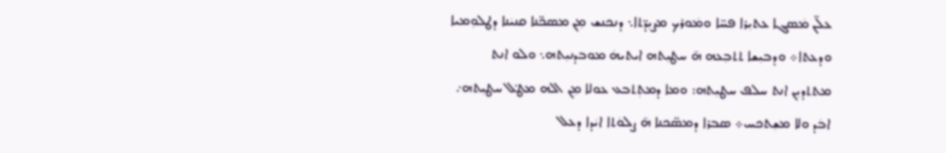ܥܠ̈ܢ ܡܿܣܓܐ ܥܬܝܼܪܐ ܦܚ̈ܐ ܘܡܿܘܪܟ ܡܨܝܼܕ̈ܬܐ܆ ܕܢܟܢܫ ܡܼܢ ܡܣܟ̈ܢܐ ܩܢܝܿܢܐ ܕܛܠܘܼܡܝܐ ܘܕܥܬܐ܀ ܘܕܒܝܼܫܐ ܬܬܒܼܥܗ ܗ̄ ܚܛܝܼܬܗ ܐܝܬܝܗܿ ܡܘܒܕܢܝܼܬܗ܆ ܘܠܘ ܐܢܬ ܡܬܬܕܝܼܢ ܐܢܬ ܚܠܦ ܚܛܝܼܬܗ: ܘܡܐ ܕܡܬܼܬܒܥ ܥܘܠܐ ܡܼܢ ܐܠܗ ܡܛ݀ܠ ܚܛܝܼܬܗ܇ ܐܒܿܕ ܘܠܐ ܡܫܼܬܟܚ܀ ܣܒܪܐ ܕܡܣ̈ܟܢܐ ܗ̄ ܨܠܘܿܬܐ ܐܝܿܕܐ ܕܥܠ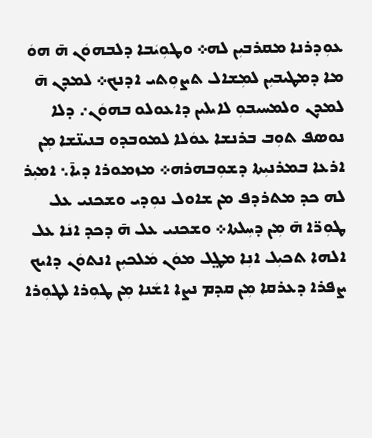ܥܘܼܕܪܢܐ ܡܩܪܒܝܼܢ ܠܗ܀ ܘܛܘܼܝܿܒܐ ܕܠܒܗܘܿܢ ܗ̄ ܗܘܿ ܡܐ ܕܡܛܝܒܝܼܢ ܠܡܼܫܐܠ ܬܨܘܼܬܝ ܐܕܢܟ܀ ܠܡܕܢ ܗ̄ ܠܡܕܢ ܘܠܡܚܝܒܘܼ ܠܐܝܠܝܢ ܕܐܥܘܠܘ ܒܗܘܿܢ܇ ܕܠܐ ܢܘܣܦ ܬܘܼܒ ܒܪܢܫܐ ܥܘܿܠܐ ܠܡܘܒܕܘ ܒܢܝܢ̈ܫܐ ܡܼܢ ܐܪܥܐ ܒܡܪܢܝܼܬܐ ܕܫܘܼܒܗܪܗ܀ ܡܙܡܘܪܐ ܕܝܐ̄܆ ܐܡܝܼܪ ܠܗ ܟܕ ܡܬܪܕܦ ܡܢ ܫܐܘܠ ܢܘܼܕܝ ܘܫܟܢܝ ܥܠ ܛܘܼܪ̈ܐ ܗ̄ ܡܼܢ ܕܚܼܠܬܐ܀ ܘܫܟܢܝ ܥܠ ܗ̄ ܕܟܕ ܐܢܿܐ ܥܠ ܐܠܗܐ ܬܟܝܼܠ ܐܢܼܐ ܡܛ݀ܠ ܡܘܿܢ ܡܿܠܟܝܼܢ ܐܢܬܘܿܢ ܕܐܝܟ ܨܦܪܐ ܕܥܪܩܐ ܡܼܢ ܩܕܡ ܢܨܐ ܐܫܿܢܐ ܡܼܢ ܛܘܼܪܐ ܠܛܘܼܪܐ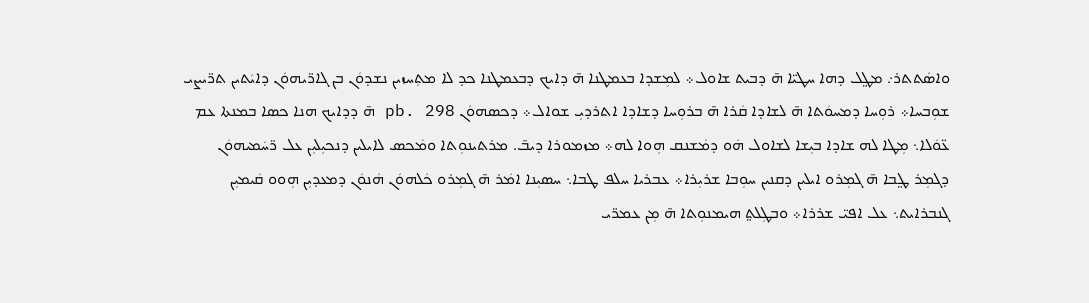ܘܐܣܿܬܬܪ܇ ܡܛ݀ܠ ܕܗܐ ܚܛܝ̈ܐ ܗ̄ ܕܒܝܬ ܫܐܘܠ܀ ܠܡܼܫܕܐ ܒܥܡܛܢܐ ܗ̄ ܕܐܝܟ ܕܒܥܡܛܢܐ ܟܕ ܠܐ ܡܬܼܚܙܝܢ ܢܫܕܘܿܢ ܒܢ ܓܐܪ̈ܝܗܘܿܢ ܕܐܝܿܬܝܢ ܬܪ̈ܝܨܝ ܫܘܼܒܚܐ܀ ܪܘܼܚܐ ܕܡܚܘܿܬܐ ܗ̄ ܠܫܐܕܐ ܩܿܪܐ ܗ̄ ܒܪܘܼܚܐ ܕܫܐܕܐ ܐܬܪܕܝܼ ܫܘܐܠ܀ ܕܟܣܗܘܿܢ pb. 298 ܗ̄ ܕܕܐܝܟ ܗܢܐ ܟܣܐ ܒܡܢܬܐ ܥܡ ܥ̈ܘܿܠܐ܆ ܡܼܛܐ ܠܗ ܫܐܕܐ ܒܝܼܫܐ ܠܫܐܘܠ ܗܿܘ ܕܡܿܫܢܩ ܗܼܘܐ ܠܗ܀ ܡܙܡܘܪܐ ܕܝܒ̄. ܡܪܬܝܢܘܼܬܐ ܘܡܿܟܣ ܠܐܝܠܝܢ ܕܢܟܝܼܠܝܼܢ ܥܠ ܪ̈ܚܿܡܝܗܘܿܢ ܕܓܡܼܪ ܛ݀ܒܐ ܗ̄ ܓܡܼܪܘ ܐܝܠܝܢ ܕܩܢܝܢ ܚܘܼܒܐ ܫܪܝܼܪܐ܀ ܥܒܪܝܐ ܚܠܦ ܛܒܐ܆ ܚܣܝܼܢܐ ܐܡܿܪ ܗ̄ ܓܡܼܪܘ ܟܿܠܗܘܿܢ ܗܿܢܘܿܢ ܕܡܥܕܝܼܢ ܗܼܘܘ ܩܿܝܡܝܼܢ ܓܢܒܪܐܝܬ܆ ܥܠ ܐܦܝ̈ ܫܪܪܐ܀ ܘܒܛܼܠܬ݀ ܗܝܡܢܘܼܬܐ ܗ̄ ܡܼܢ ܥܡܪ̈ܝ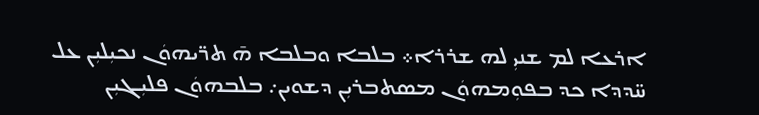ܐܪܥܐ ܠܡ ܫܢܝܼ ܠܗ ܫܪܪܐ܀ ܒܠܒܐ ܘܒܠܒܐ ܗ̄ ܬܪ̈ܝܗܘܿܢ ܢܟܝܼܠܝܼܢ ܥܠ ܚ̈ܕܕܐ ܟܕ ܒܦܘܼܡܗܘܿܢ ܡܣܬܒܪܝܼܢ ܕܫܘܝܢ܇ ܒܠܒܗܘܿܢ ܦܠܝܼܓܝܼܢ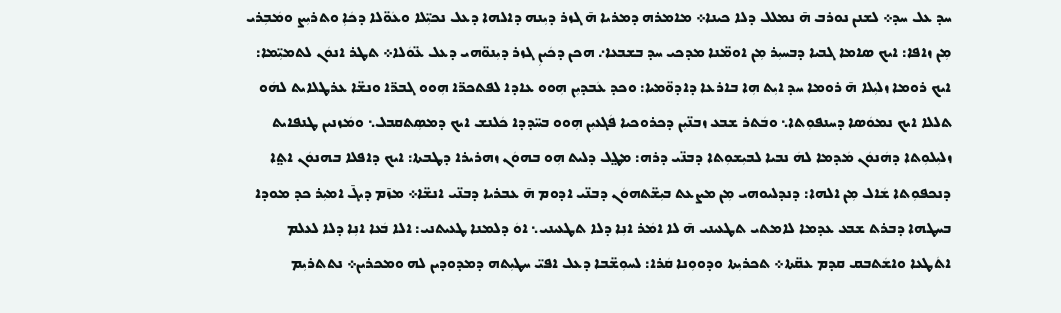ܚܕ ܥܠ ܚܕ܀ ܠܫܢܢ ܢܘܪܒ ܗ̄ ܢܡܠܠ ܕܠܐ ܟܝܢܐ܀ ܡܐܡܪܗ ܕܡܪܝܐ ܗ̄ ܓܙܪ ܕܝܼܢܗ ܕܐܠܗܐ ܕܥܠ ܢܟܝܼ̈ܠܐ ܘܥܿܘ̈ܠܐ ܕܟܿܐܼ ܘܬܪܝܼܨ ܘܡܿܒܼܪܝ ܡܼܢ ܙܐܦܐ: ܐܝܟ ܣܐܡܐ ܓܒܝܐ ܕܒܚܝܼܪ ܡܼܢ ܐܘܡ̈ܢܐ ܡܕܟܝ ܚܕ ܒܫܒܥܐ܇ ܗܟܢ ܕܟܿܝܢܼ ܓܙܪ ܕܝܼܢܘ̈ܗܝ ܕܥܠ ܥ̈ܘܿܠܐ܀ ܬܛܪ ܐܢܘܿܢ ܠܬܡܝܼ̈ܡܐ: ܐܝܟ ܪܘܡܐ ܙܠܝܼܠܐ ܗ̄ ܪܘܡܐ ܚܕ ܐܝܼܬ ܗܼܐ ܒܐܪܥܐ ܕܐܕܘ̈ܡܝܐ: ܘܟܕ ܥܿܒܕܝܼܢ ܗܼܘܘ ܥܐܕܐ ܠܦܬܟܪ̈ܐ ܗܼܘܘ ܓܒܪ̈ܐ ܘܢܫ̈ܐ ܥܪܛܠܐܝܬ ܠܗܿܘ ܬܠܠܐ ܐܝܟ ܢܡܘܿܣܐ ܕܚܢܦܘܼܬܐ܆ ܘܒܿܬܪ ܫܒܥ ܙܒܢ̈ܝܼܢ ܕܟܪܘܟܝܐ ܦܿܓܥܝܼܢ ܗܼܘܘ ܒܚ̈ܕܕܐ ܟܿܠܢܫ ܐܝܟ ܕܡܣܼܬܩܒܠ܆ ܘܡܿܙܢܝܢ ܛܢܦܐܝܬ ܙܠܝܼܠܘܼܬܐ ܕܗܿܢܘܿܢ ܡܿܕܡܐ ܠܗܿ ܢܒܝܐ ܠܒܝܼܫܘܼܬܐ ܕܒܢ̈ܝ ܕܪܗ: ܡܛ݀ܠ ܕܠܝܬ ܗܼܘ ܒܗܘܿܢ ܙܗܪܝܪܐ ܕܛܒܬܐ: ܐܝܟ ܕܐܦܠܐ ܒܗܢܘܿܢ ܐܬ݀ܐ ܕܢܟܦܘܼܬܐ ܫܿܐܠ ܡܼܢ ܐܠܗܐ: ܕܢܕܠܝܘܗܝ ܡܼܢ ܡܨܥܬ ܒܝܼܫ̈ܬܗܘܿܢ ܕܒܢ̈ܝ ܐܕܘܡ ܗ̄ ܥܒܪܝܐ ܕܒܢ̈ܝ ܐܢܫ̈ܐ܀ ܡܙ̄ܡ ܕܝܓ̄ ܐܡܝܼܪ ܟܕ ܡܘܕܐ ܒܚܛܗܐ ܕܒܪܬ ܫܒܥ ܥܕܡܐ ܠܐܡܬܝ ܬܛܥܝܢܝ ܗ̄ ܠܐ ܐܡܿܪ ܐܢܼܐ ܕܠܐ ܬܛܥܝܢܝ܆ ܐܘܿ ܕܠܡܢܐ ܛܥܝܬܢܝ: ܐܠܐ ܒܿܥܐ ܐܢܼܐ ܕܠܐ ܠܥܠܡ ܐܬܿܛܥܐ ܘܐܫܿܬܒܩ ܩܕܡ ܥܩ̈ܬܐ܀ ܬܟܪܝܼܬܐ ܘܕܘܘܼܢܐ ܩܿܪܐ: ܠܚܘܼܫ̈ܒܐ ܕܥܠ ܐܦܝ̈ ܚܛܝܼܬܗ ܕܡܕܘܕܝܢ ܠܗ ܘܡܟܪܝܢ܀ ܢܬܬܪܝܼܡ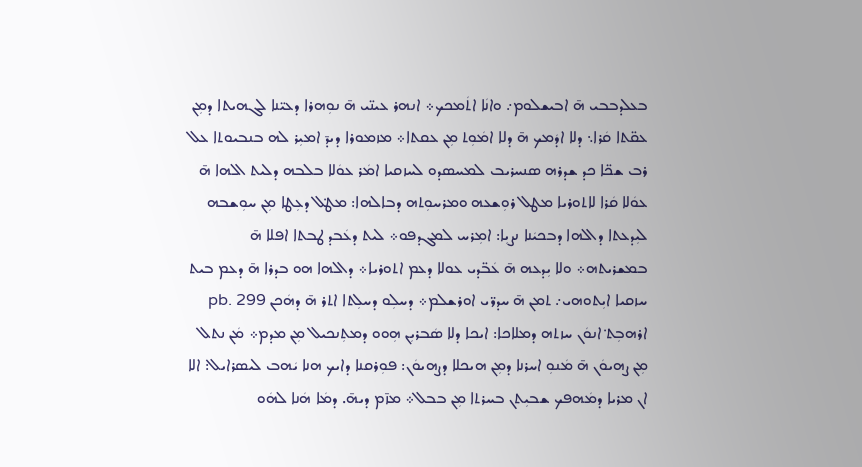ܒܥܠܕܒܒܝ ܗ̄ ܐܒܝܫܠܘܡ܇ ܘܐܢܿܐ ܐܬܿܡܟܟ܀ ܐܢܗܪ ܥܝܢ̈ܝ ܗ̄ ܢܘܼܗܪܐ ܕܥܝ̈ܢܐ ܠܓܗܝܬܐ ܕܡܼܢ ܥܩ̈ܬܐ ܩܿܪܐ܆ ܕܠܐ ܐܕܿܡܟ ܗ̄ ܕܠܐ ܐܡܿܘܼܬ ܡܼܢ ܥܩܬܐ܀ ܡܙܡܘܪܐ ܕܝܕ̄ ܐܡܝܼܪ ܠܗ ܒܢܒܝܘܬܐ ܥܠ ܪܒ ܫܟ̈ܐ ܟܕ ܫܕܪܗ ܣܢܚܪܝܒ ܠܡܚܣܕܘ ܠܚܙܩܝܐ ܐܡܿܪ ܥܘܿܠܐ ܒܠܒܗ ܕܠܝܬ ܐܠܗܐ ܗ̄ ܥܘܿܠܐ ܩܿܪܐ ܠܐܬܘܪܝܐ ܡܛܠ ܪܘܼܫܥܗ ܘܡܪܚܘܼܬܗ ܕܒܐܠܗܐ: ܡܛ݀ܠ ܕܥܼܛܐ ܡܼܢ ܚܘܼܫܒܗ ܠܝܼܕܥܬܐ ܕܐܠܗܐ ܕܒܟܝܿܢܐ ܢܨܝܼܐ: ܐܡܼܪܚ ܠܡܓܕܦܘ܀ ܠܝܬ ܕܥܿܒܕ ܛܒܬܐ ܐܦܠܐ ܗ̄ ܒܡܫܪܝܬܗ܀ ܘܠܐ ܝܼܕܥܗ ܗ̄ ܥܿܒ̈ܕܝ ܥܘܠܐ ܕܥܡ ܐܬܘܪܝܐ܀ ܕܐܠܗܐ ܗܘ ܒܕܪܐ ܗ̄ ܕܥܡ ܒܝܬ ܚܙܩܝܐ ܐܝܼܬܘܗܝ܇ ܬܡܢ ܗ̄ ܚܕܪ̈ܝ ܐܘܪܫܠܡ܀ ܕܚܠܼܘ ܕܚܠܼܬܐ ܐܬܪ ܗ̄ ܕܗܿܟܢ pb. 299 ܐܪܗܒܼܬ݀ ܐܢܘܿܢ ܚܙܬܗ ܕܡܠܐܟܐ: ܐܝܟܐ ܕܠܐ ܣܿܒܪܝܼܢ ܗܼܘܘ ܕܡܬܼܢܟܝܠ ܡܼܢ ܡܕܡ܀ ܡܿܢ ܢܬܠ ܡܼܢ ܨܗܝܘܿܢ ܗ̄ ܡܿܢܘܼ ܐܚܪܢܐ ܕܡܼܢ ܗܝܟܠܐ ܕܨܗܝܘܿܢ: ܦܘܼܪܩܢܐ ܕܐܝܟ ܗܢܐ ܝܿܗܒ ܠܝܣܪܐܝܠ: ܐܠܐ ܐܢ ܡܪܝܐ ܕܡܿܗܦܟ ܫܒܝܼܬܢ ܒܚܪܬܐ ܡܼܢ ܒܒܠ܀ ܡܙ̄ܡ ܕܝܗ̄. ܕܡܿܐ ܗܿܢܐ ܠܗܿܘ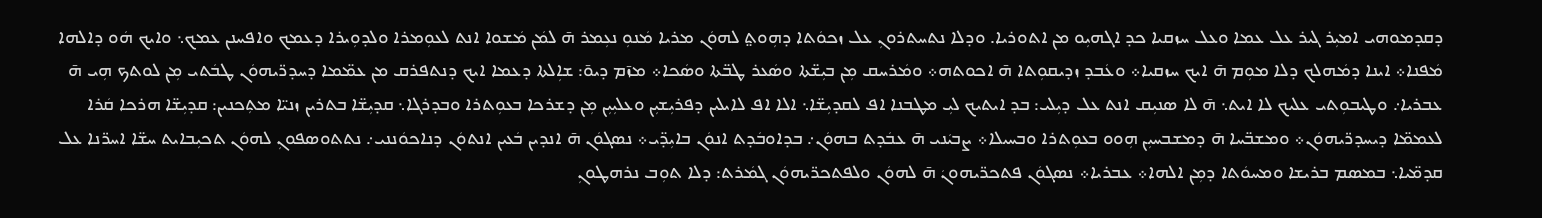ܕܩܕܡܘܗܝ ܐܡܝܼܪ ܓܝܪ ܥܠ ܥܡܐ ܘܥܠ ܚܙܩܝܐ ܟܕ ܐܓܗܝܼܘ ܡܢ ܐܬܘܪܝܐ. ܘܕܠܐ ܢܬܚܬܪܘܢܼ ܥܠ ܙܟܘܿܬܐ ܕܗܼܘܬ݀ ܠܗܘܿܢ ܡܪܝܐ ܡܿܢܘܼ ܢܥܼܡܪ ܗ̄ ܠܡܿܢ ܡܿܫܘܐ ܐܢܬ ܠܥܘܼܡܪܐ ܘܠܕܘܼܝܪܐ ܕܥܡܟ ܘܐܦܚܢܢ ܥܡܟ܆ ܘܐܝܟ ܗܿܘ ܕܐܠܗܐ ܡܿܦܢܐ܀ ܐܝܢܐ ܕܡܿܗܠܟ ܕܠܐ ܡܘܼܡ ܗ̄ ܐܝܟ ܚܙܩܝܐ܀ ܘܥܿܒܕ ܙܕܝܩܘܼܬܐ ܗ̄ ܐܟܘܬܗ܀ ܘܡܿܪܚܩ ܡܼܢ ܒܝܼܫ̈ܬܐ ܘܣܿܥܪ ܛܒ̈ܬܐ ܘܣܿܟܐ܀ ܡܙ̄ܡ ܕܝܘ̄: ܫܐܼܠܬܐ ܕܥܡܐ ܐܝܟ ܕܢܬܦܪܩ ܡܢ ܥܡ̈ܡܐ ܕܚܕܪ̈ܝܗܘܿܢ ܛܒܿܬܝ ܡܼܢ ܠܘܬܟ ܗܼܝ ܗ̄ ܥܒܪܝܐ܇ ܘܛܝܒܘܼܬܝ ܥܠܝܟ ܠܐ ܐܝܬ܆ ܗ̄ ܠܐ ܣܢܝܼܩ ܐܢܬ ܥܠ ܕܝܼܠܝ: ܒܕ ܐܝܬܝܟ ܠܝܼ ܡܛܒܢܐ ܐܦ ܠܩܕܝܼܫ̈ܐ܆ ܐܠܐ ܐܦ ܠܐܝܠܝܢ ܕܦܪܝܼܫܝܼܢ ܘܥܠܝܼܝܼܢ ܡܼܢ ܕܫܪܟܐ ܒܥܘܼܬܪܐ ܘܒܕܪܓܐ܆ ܩܕܝܼܫ̈ܐ ܒܬܪܝܢ ܙܢܝ̈ܐ ܡܬܼܟܢܝܢ: ܩܕܝܼܫ̈ܐ ܗܪܟܐ ܩܿܪܐ ܠܥܡܡ̈ܐ ܕܝܚܕܪ̈ܝܗܘܿܢ܀ ܘܡܫܒ̈ܚܐ ܗ̄ ܕܡܫܒܚܝܼܢ ܗܼܘܘ ܒܥܘܼܬܪܐ ܘܒܚܝܠܐ܀ ܨܒܝܿܢܝ ܗ̄ ܥܒܿܕܬ ܒܗܘܿܢ܇ ܒܕܐܘܒܿܕܬ ܐܢܘܿܢ ܒܐܝܼܕ̈ܝ܀ ܢܣܓܘܿܢ ܗ̄ ܐܢܕܝܢ ܒܿܥܝܢ ܐܢܬܘܿܢ ܕܢܐܟܘܿܢܢܝ܇ ܢܬܬܘܣܦܘܢܼ ܠܗܘܿܢ ܬܟܝܼܒܐܝܬ ܚܫ̈ܐ ܐܚܪ̈ܢܐ ܥܠ ܩܕܡ̈ܝܐ܆ ܒܡܣܡ ܒܪܝܫܐ ܘܡܚܘܿܬܐ ܕܡܼܢ ܐܠܗܐ܀ ܥܒܪܝܐ܀ ܢܣܓܘܿܢ ܦܬܟܪ̈ܝܗܘܢܿ ܗ̄ ܠܗܘܿܢ ܘܠܦܬܟܪ̈ܝܗܘܿܢ ܓܡܿܪܬ: ܕܠܐ ܬܘܼܒ ܢܪܗܛܘܢܼ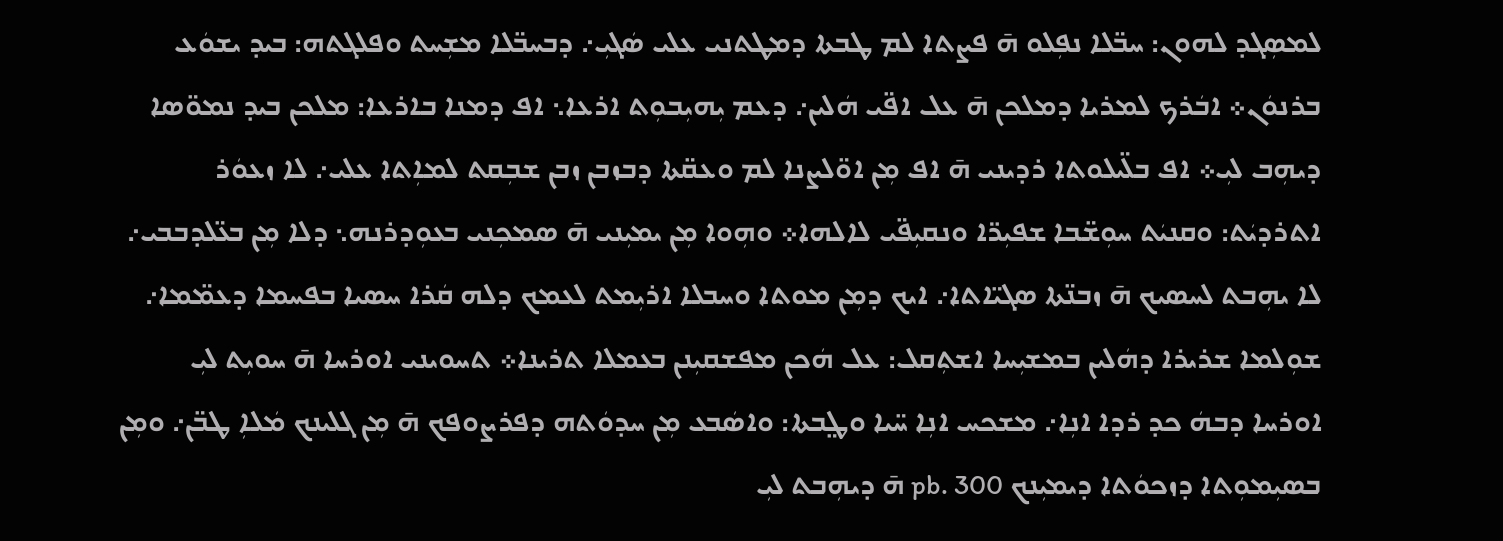ܠܡܣܼܓܕ ܠܗܘܢ: ܚܒ̈ܠܐ ܢܦܼܠܘ ܗ̄ ܦܨܬܐ ܠܡ ܛܒܬܐ ܕܡܛܬܢܝ ܥܠܝ ܣܿܓܝܼ܇ ܕܒܚܒ̈ܠܐ ܡܫܼܚܬ ܘܦܠܓܬܗ: ܒܝܕ ܝܫܘܿܥ ܒܪܢܘܿܢ܀ ܐܒܿܪܟ ܠܡܪܝܐ ܕܡܠܟܢ ܗ̄ ܥܠ ܐܦ̈ܝ ܗܿܠܝܢ܇ ܕܥܡ ܝܼܗܝܼܒܘܼܬ ܐܪܥܐ܆ ܐܦ ܕܡܢܐ ܒܐܪܥܐ: ܡܠܟܢ ܒܝܕ ܢܡܘ̈ܣܐ ܕܝܗܼܒ ܠܝܼ܀ ܐܦ ܒܠ̈ܝܠܘܬܐ ܪܕܝܢܝ ܗ̄ ܐܦ ܡܼܢ ܐܘ̈ܠܨܢܐ ܠܡ ܘܥܩ̈ܬܐ ܕܒܙܒܢ ܙܒܢ ܫܒܼܩܬ ܠܡܐܼܬܐ ܥܠܝ܇ ܠܐ ܙܥܘܿܪ ܐܬܪܕܝܿܬ: ܘܩܢܝܿܬ ܚܘܼܫ̈ܒܐ ܫܦܝܼܪ̈ܐ ܘܢܩܝܼܦ̈ܝ ܠܐܠܗܐ܀ ܘܗܼܘܐ ܡܼܢ ܝܡܝܼܢܝ ܗ̄ ܣܡܟܼܢܝ ܒܥܘܼܕܪܢܗ܆ ܕܠܐ ܡܼܢ ܒܥ̈ܠܕܒܒܝ܇ ܠܐ ܝܗܼܒܬ ܠܚܣܝܟ ܗ̄ ܙܒܢ̈ܬܐ ܣܓܝ̈ܐܬܐ܇ ܐܝܟ ܕܡܼܢ ܡܘܬܐ ܘܚܒܠܐ ܐܪܝܼܡܬ ܠܥܡܟ ܕܠܗ ܩܿܪܐ ܚܣܝܐ ܒܦܚܡܐ ܕܥܡ̈ܡܐ܇ ܫܘܼܠܡܐ ܫܪܝܪܐ ܕܗܿܠܝܢ ܒܡܫܝܼܚܐ ܐܫܬܼܩܠ: ܥܠ ܗܿܟܢ ܡܦܫܩܝܼܢܢ ܒܥܡܠܐ ܬܪܝܢܐ܀ ܬܚܘܝܢܝ ܐܘܪܚܐ ܗ̄ ܚܘܝܼܬ ܠܝܼ ܐܘܪܚܐ ܕܒܗܿ ܟܕ ܪܕܐ ܐܢܼܐ܇ ܡܫܟܚ ܐܢܼܐ ܚ̈ܝܐ ܘܛ݀ܒܬܐ: ܘܐܣܿܒܥ ܡܼܢ ܚܕܘܿܬܗ ܕܦܪܨܘܦܟ ܗ̄ ܡܼܢ ܓܠܝܢܟ ܡܿܠܐܼ ܛܒ̈ܢ܇ ܘܡܼܢ ܒܣܝܼܡܘܼܬܐ ܕܙܟܘܿܬܐ ܕܝܡܝܼܢܟ pb. 300 ܗ̄ ܕܝܗܼܒܬ ܠܝܼ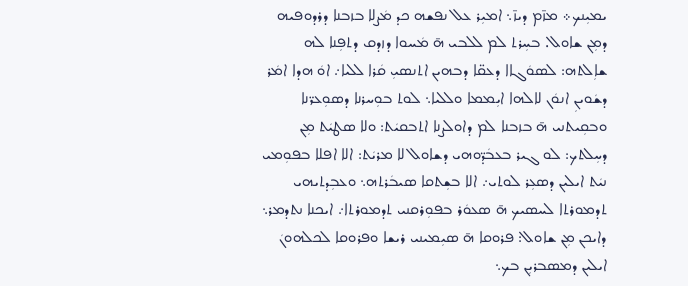ܝܡܝܼܢܟ܀ ܡܙ̄ܡ ܕܝܙ̄܆ ܐܡܝܼܪ ܥܠ ܢܦܫܗ ܟܕ ܡܿܨܠܐ ܒܙܒܢܐ ܕܪܕܘܦܝܗ ܕܡܼܢ ܫܐܘܠ. ܒܚܼܪܬ ܠܡ ܠܠܒܝ ܗ̄ ܡܿܚܘܐ ܕܙܕܩ ܕܬܦܼܢܐ ܠܗ ܫܐܼܠܬܗ: ܠܣܘܿܓܐܐ ܕܥܩ̈ܐ ܕܒܗܝܢ ܐܬܢܣܝܼ ܩܿܪܐ ܠܠܝܐ܇ ܐܘܿ ܗܕܐ ܐܡܿܪ ܕܫܿܘܝܢܼ ܐܢܘܿܢ ܠܐܠܗܐ ܐܝܼܡܡܐ ܘܠܠܝܐ܆ ܠܘܬ ܒܘܼܚܪܢܐ ܕܣܘܼܥܪ̈ܢܐ ܘܒܩܼܝܬܢܝ ܗ̄ ܒܙܒܢܐ ܠܡ ܕܐܘܠܨܢܐ ܐܬܒܩܝܿܬ: ܘܠܐ ܣܛܝܿܬ ܡܼܢ ܕܚܼܠܬܟ: ܠܘ ܓܝܪ ܒܥܒܿܕ̈ܘܗܝ ܕܫܐܘܠ ܠܐ ܡܪܝܿܬ: ܐܠܐ ܐܦܠܐ ܒܦܘܼܡܝ ܢܝܿܬ ܐܝܠܝܢ ܕܣܥܼܪ ܠܘܬܝ܇ ܐܠܐ ܒܫܼܬܩܐ ܣܝܒܿܪܬܗ܆ ܘܥܒܼܕܬܝܗܝ ܬܕܡܘܪܬܐ ܠܚܣܝܟ ܗ̄ ܣܥܘܿܪ ܒܦܘܼܪܩܢܝ ܬܕܡܘܪܬܐ܇ ܐܝܟܢܐ ܢܬܕܡܪ܆ ܕܐܝܟܢ ܡܼܢ ܫܐܘܠ: ܦܪܘܩܐ ܗ̄ ܣܝܼܡܝܢܝ ܪܝܫܐ ܘܦܪܘܩܐ ܠܟܠܗܘܢܿ ܐܝܠܝܢ ܕܡܣܒܪܝܼܢ ܒܟ܆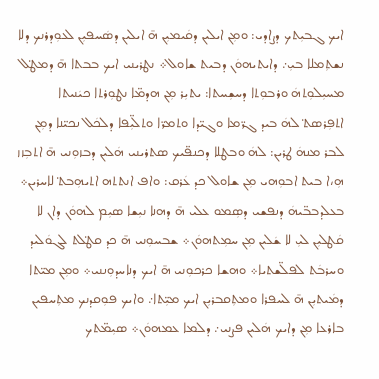ܐܝܟ ܓܒܝܼܬܟ ܕܨܐܕܝ: ܘܡܼܢ ܐܝܠܝܢ ܕܩܿܝܡܝܼܢ ܗ̄ ܐܝܠܝܢ ܕܣܿܚܦܝܼܢ ܠܥܘܼܕܪܢܟ ܕܠܐ ܢܫܬܼܡܠܐ ܒܝܼ܇ ܕܐܝܬܝܗܘܿܢ ܕܒܝܬ ܫܐܘܠ܀ ܢܛܪܝܢܝ ܐܝܟ ܒܒܬܐ ܗ̄ ܕܡܛ݀ܠ ܡܚܝܼܠܘܼܬܗܿ ܘܪܒܘܼܬܐ ܕܚܫܼܚܬܐ: ܝܬܝܼܪ ܡܼܢ ܗܕܡ̈ܐ ܢܛܘܼܪܬܐ ܟܝܿܢܝܬܐ ܐܬܦܼܪܣܬ݀ ܠܗܿ ܒܝܕ ܓܪ̈ܡܐ ܘܓܝ̈ܕܐ ܘܬܡܪ̈ܐ ܘܬܠ̈ܝܼܦܐ ܕܠܟܿܠ ܢܟܝ̈ܢܐ ܕܡܼܢ ܠܒܪ ܡܢܗܿ ܛܪܝܢ: ܠܗܿ ܘܒܛܠܐ ܕܟܢܦ̈ܝܟ ܣܬܪܝܢܝ ܗܿܠܝܢ ܕܒܙܘܼܢܝ ܗ̄ ܐܬܒܼܙܙ ܗܼ،ܐ ܒܝܬ ܐܒܘܼܗܝ ܡܼܢ ܫܐܘܠ ܟܕ ܥܿܪܩ: ܘܐܦ ܐܢܬܬܗ ܐܬܝܗܼܒܬ݀ ܠܐܚܪܝܢ܀ ܒܥܠܕܒܒ̈ܝܗܿ ܕܢܦܫܝ ܕܣܼܡܘ ܥܠܝ ܗ̄ ܕܗܢܐ ܢܝܼܫܐ ܣܝܼܡ ܠܗܘܿܢ ܕܐܢ ܠܐ ܩܿܛܠܝܼܢ ܠܝܼ ܠܐ ܫܿܠܝܢ ܡܼܢ ܚܡܼܬܗܘܿܢ܀ ܫܒܚܘܼܢܝ ܗ̄ ܟܕ ܩܛ݀ܠܬ ܠܓܘܿܠܝܕ ܘܚܪܒܿܬ ܠܦܠ̈ܫܬܝܐ܀ ܘܗܫܐ ܟܪܟܘܼܢܝ ܗ̄ ܐܝܟ ܕܢܐܚܕܘܼܢܢܝ܀ ܘܡܼܢ ܡܝ̈ܬܐ ܕܡܿܝܬܝܼܢ ܗ̄ ܠܚܦܪܐ ܘܡܬܼܩܒܪܝܼܢ ܐܝܟ ܡܝܼ̈ܬܐ܇ ܘܐܝܟ ܦܘܼܩܕܢܟ ܡܬܼܚܦܝܢ ܒܐܪܥܐ ܡܼܢ ܕܐܝܟ ܗܿܠܝܢ ܦܨܢܝ܇ ܕܠܡܐ ܥܡܗܘܿܢ܀ ܣܝܼܡ̈ܬܟ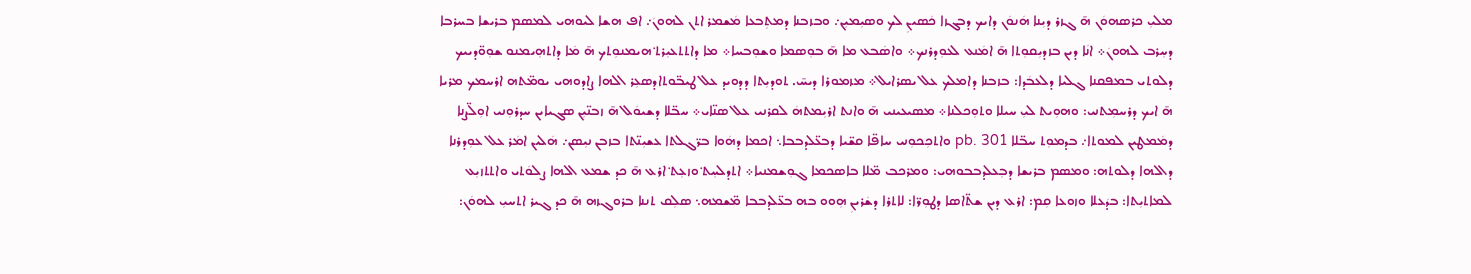ܡܠܝܼ ܟܪܣܗܘܿܢ ܗ̄ ܓܙܪ ܕܝܼܢܐ ܗܿܢܘܿܢ ܕܐܝܟ ܕܒܓܙܐ ܟܿܣܝܢܼ ܠܟ ܘܣܝܼܡܝܼܢ܇ ܘܒܙܒܢܐ ܕܡܬܼܒܥܐ ܡܿܫܡܪ ܐܬܢ ܠܗܘܢܿ܇ ܐܦ ܗܫܐ ܠܝܘܗܝ ܠܡܣܡ ܒܪܝܫܐ ܒܚܪܒܐ ܕܚܼܪܒ ܠܗܘܢܿ܀ ܐܢܿܐ ܕܝܢ ܒܙܕܝܼܩܘܼܬܐ ܗ̄ ܐܡܿܢܥ ܠܥܘܼܕܪܢܟ܀ ܘܐܣܿܒܥ ܡܐ ܗ̄ ܒܘܼܣܡܐ ܘܫܘܼܒܚܐ܀ ܡܐ ܕܐܬܬܥܝܼܪܬ݀ ܗܝܡܢܘܼܬܟ ܗ̄ ܡܿܐ ܕܐܬܗܼܝܡܢܘ ܫܘܼܘ̈ܕܝܝܟ ܕܠܘܬܝ ܒܡܦܩܢܐ ܓܠܝܐ ܕܠܥܒܿܕܐ: ܒܙܒܢܐ ܕܐܡܠܟ ܥܠ ܝܣܪܐܝܠ܀ ܡܙܡܘܪܐ ܕܝܚ̄. ܬܘܕܝܼܬܐ ܕܕܘܝܕ ܥܠ ܛܝܒ̈ܘܬܐܕܣܥܼܪ ܐܠܗܐ ܨܐܕܘܗܝ ܝܘܡ̈ܬܗ ܐܪܚܡܟ ܡܪܝܐ ܗ̄ ܐܝܟ ܕܪܚܡܼܬܢܝ: ܘܗܘܼܝܬ ܠܝܼ ܚܝܠܐ ܘܬܘܼܟܠܢܐ܀ ܡܣܝܥܝܢܝ ܗ̄ ܘܐܢܬ ܐܪܝܼܡܬܗܿ ܠܩܪܢܝ ܥܠ ܣܢ̈ܐܝ܀ ܚܒ̈ܠܐ ܕܫܝܘܿܠ ܗ̄ ܙܒܢ̈ܝܼܢ ܣܓܝܐܝܢ ܚܕܪܘܼܢܝ ܐܘܼܠ̈ܨܢܐ ܕܡܿܡܛܝܢ ܠܡܘܬܐ܇ ܒܕܡܘܼܬ ܚܒ̈ܠܐ pb. 301 ܘܐܬܟܼܟܘܼܢܝ ܚܐܦ̈ܐ ܩܫ̈ܝܐ ܕܒܥ̈ܠܕܒܒܐ܆ ܐܟܡܐ ܕܗܿܘܐ ܒܪ̈ܓܠܬܐ ܥܫܝܼܢ̈ܬܐ ܒܙܒܢ ܢܝܼܣܢ܇ ܗܿܠܝܢ ܐܡܿܪ ܥܠ ܥܘܼܕܪܢܐ ܕܐܠܗܐ ܕܠܘܬܗ: ܘܡܣܡ ܒܪܝܫܐ ܕܒܼܥܠܕܒܒܘܗܝ: ܘܡܪܟܒ ܡ̈ܠܐ ܒܐܣܟܡܐ ܓܘܼܫܡܢܝܐ܀ ܐܬܕܠܚܼܬ݀ ܘܙܥܼܬ݀ ܐܪܥ ܗ̄ ܟܕ ܫܡܥ ܐܠܗܐ ܨܠܘܿܬܝ ܘܐܬܬܙܝܼܥ ܠܡܐܬܝܼܬܐ: ܒܕܿܥܠܐ ܘܙܘܥܐ ܩܼܡ: ܐܪܥ ܕܝܢ ܫܬ̈ܐܣܐ ܕܛܘܼܪ̈ܐ: ܠܐܬܪܐ ܕܫܿܪܝܢܼ ܗܼܘܘ ܒܗ ܒܥ̈ܠܕܒܒܐ ܡ̈ܫܡܗ܆ ܣܠܼܩ ܬܢܢܐ ܒܪܘܓܙܗ ܗ̄ ܟܕ ܓܝܪ ܐܬܚܝܼ ܠܗܘܿܢ: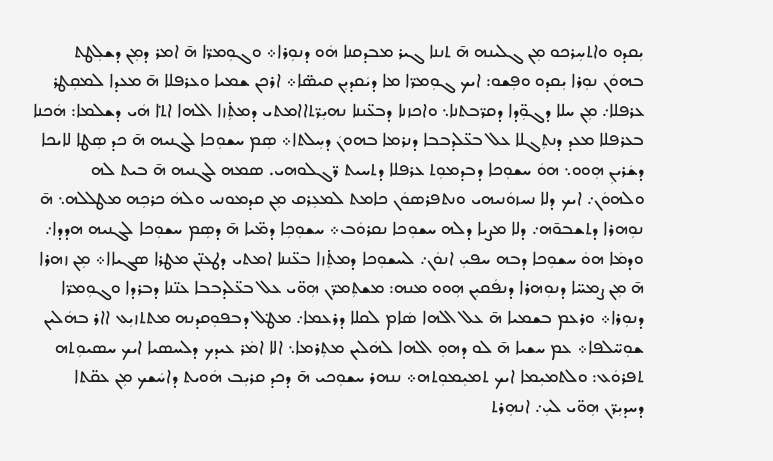ܝܼܩܕܘ ܘܐܬܚܼܪܟܘ ܡܼܢ ܓܠܝܢܗ ܗ̄ ܬܢܢܐ ܓܝܪ ܡܒܕܩܢܐ ܗܿܘ ܕܢܘܼܪܐ܀ ܘܓܘܼܡܪ̈ܐ ܗ̄ ܐܡܪ ܕܡܼܢ ܕܫܠܼܛܬ ܒܗܘܿܢ ܢܘܼܪܐ ܝܼܩܕܘ ܘܦܼܫܘ: ܐܝܟ ܓܘܼܡܪ̈ܐ ܡܐ ܕܝܿܩܕܝܼܢ ܩܝܣ̈ܐ܀ ܐܪܟܢ ܫܡܝܐ ܘܥܪܦܠܐ ܗ̄ ܡܥܕܐ ܠܡܩܼܛܪ ܥܪܦܠܐ܇ ܡܼܢ ܚܠܐ ܕܓܘܼ̈ܕܐ ܕܩܪ̈ܒܬܢܐ܆ ܘܐܟܙܢܐ ܕܒܥ̈ܢܢܐ ܢܗܝܼܪ̈ܬܐܐܡܬܝ ܕܡܬܼ̇ܙܐ ܐܠܗܐ ܐܬ݀ܐ ܗܿܝ ܕܫܠܡܐ: ܗܿܟܢܐ ܒܥܪܦܠܐ ܡܥܕ ܕܢܬܼܓܠܐ ܥܠ ܒܥ̈ܠܕܒܒܐ ܕܢܪܡܐ ܒܗܘܢܿ ܕܚܼܠܬܐ܀ ܣܼܡ ܚܫܘܼܟܐ ܠܓܢܝܗ ܗ̄ ܟܕ ܣܼܛܐ ܠܐܝܟܐ ܕܫܿܪܝܢܼ ܗܼܘܘ܆ ܗܘܿ ܚܫܘܼܟܐ ܕܒܕܡܘܼܬ ܥܪܦܠܐ ܕܬܚܝܬ ܪ̈ܓܠܘܗܝ. ܣܡܗ ܠܓܢܝܗ ܗ̄ ܒܝܬ ܠܗ ܘܠܗܘܿܢ܇ ܐܝܟ ܕܠܐ ܢܚܙܘܿܢܝܗܝ ܘܢܬܦܪܣܘܿܢ ܟܐܡܬ ܠܡܥܼܪܩ ܡܼܢ ܩܕܡܘܢܝ ܘܠܗܿ ܟܪܟܼܗ ܡܛܠܠܗ܆ ܗ̄ ܢܘܼܗܪܐ ܕܬܫܒܘ̄ܗ܇ ܕܠܐ ܡܨܝܐ ܕܠܗ ܚܫܘܼܟܐ ܢܩܪܘܿܒ܀ ܚܫܘܼܟܼܐ ܕܡ̈ܝܐ ܗ̄ ܕܣܼܡ ܚܫܘܼܟܐ ܠܓܢܝܗ ܗܕܕܐ܇ ܘܕܡܿܐ ܗܘܿ ܚܫܘܼܟܐ ܕܒܗ ܚܦܝܼ ܐܢܘܿܢ܇ ܠܚܫܘܼܟܐ ܕܡܬܼ̇ܙܐ ܒܥ̈ܢܢܐ ܐܡܬܝ ܕܛܥܢ̈ܢ ܡܛܪܐ ܣܓܝܐܐ܀ ܡܼܢ ܙܗܪܐ ܗ̄ ܡܼܢ ܨܡܚ̈ܐ ܕܢܘܼܗܪܐ ܕܢܦܿܩܝܼܢ ܗܼܘܘ ܡܢܗ: ܡܫܬܼܡܪ̈ܢ ܗܼܘ̈ܝ ܥܠ ܒܥ̈ܠܕܒܒܐ ܥܢ̈ܢܐ ܕܒܪܕܐ ܘܓܘܼܡܪ̈ܐ ܕܢܘܼܪܐ܀ ܘܪܥܡ ܒܫܡܝܐ ܗ̄ ܥܠ ܐܠܗܐ ܣܿܐܡ ܠܩܠܐ ܕܪܥܡܐ܇ ܡܛ݀ܠ ܕܒܦܘܼܩܕܢܗ ܡܬܬܙܝܼܥ ܐܐܪ ܒܗܿܠܝܢ ܫܘܼܚ̈ܠܦܐ܀ ܥܡ ܚܫܝܐ ܗ̄ ܠܘ ܕܗܘܼ ܐܠܗܐ ܠܗܿܠܝܢ ܡܬܼܪܡܐ܆ ܐܠܐ ܐܡܿܪ ܥܝܕܟ ܕܠܚܣܝܐ ܐܝܟ ܚܣܝܘܼܬܗ ܬܦܪܘܿܥ: ܘܠܬܡܝܼܡܐ ܐܝܟ ܬܡܝܼܡܘܼܬܗ܀ ܢܢܗܪ ܚܫܘܼܟܝ ܗ̄ ܕܟܕ ܩܪܝܼܒ ܗܿܘܝܬ ܕܐܚܿܫܟ ܡܼܢ ܥܩ̈ܬܐ ܕܚܕܝܼܪ̈ܢ ܗܼܘ̈ܝ ܠܝܼ܇ ܐܢܗܼܪܬ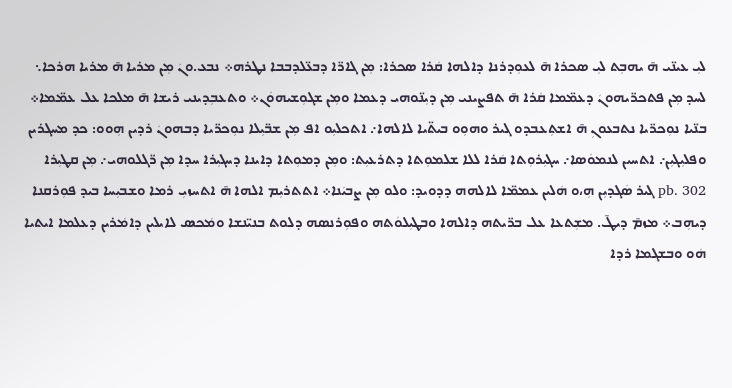ܠܝܼ ܥܝܢ̈ܝ ܗ̄ ܝܗܒܼܬ ܠܝܼ ܣܟܪܐ ܗ̄ ܠܥܘܼܕܪܢܐ ܕܐܠܗܐ ܩܿܪܐ ܣܟܪܐ: ܡܼܢ ܓܐܪ̈ܐ ܕܒܥ̈ܠܕܒܒܐ ܢܛܪܗ܀ ܢܒܥ.ܘܢܿ ܡܼܢ ܡܪܝܐ ܗ̄ ܡܪܝܐ ܗܪܟܐ܆ ܠܚܕ ܡܼܢ ܦܬܟܪ̈ܝܗܘܢܿ ܕܥܡ̈ܡܐ ܩܿܪܐ ܗ̄ ܬܦܨܝܢܝ ܡܼܢ ܕܝܼܢ̈ܘܗܝ ܕܥܡܐ ܘܡܼܢ ܫܓܘܼܫܝܗܘܿܢ܀ ܘܬܥܒܼܕܝܢܝ ܪܝܫܐ ܗ̄ ܡܠܟܐ ܥܠ ܥܡ̈ܡܐ܀ ܒܢ̈ܝܐ ܢܘܼܟܪ̈ܝܐ ܢܬܒܥܘܢܼ ܗ̄ ܐܫܬܼܥܒܕܘ ܓܝܪ ܘܗܘܼܘ ܒܝܬ̈ܝܐ ܠܐܠܗܐ܇ ܐܬܟܠܝܼܘ ܐܦ ܡܼܢ ܫܒ̈ܝܼܠܐ ܢܘܼܟܪ̈ܝܐ ܕܒܗܘܢܿ ܪܕܝܢ ܗܼܘܘ: ܟܕ ܡܚܓܪܝܢ ܘܦܠܝܼܓܝܼܢ܇ ܐܬܚܝܢ ܠܢܡܘܿܣܐ܇ ܚܓܝܼܪܘܼܬܐ ܩܿܪܐ ܠܠܐ ܫܠܡܘܼܬܐ ܕܬܪܥܝܼܬ: ܘܡܼܢ ܕܡܘܼܬܐ ܕܐܝܢܐ ܕܚܓܝܼܪܐ ܚܕܐ ܡܼܢ ܪ̈ܓܠܘܗܝ܇ ܡܼܢ ܩܛܝܼܪܐ pb. 302 ܓܝܪ ܣܿܓܕܝܼܢ ܗܼ،ܘ ܗܿܠܝܢ ܥܡܡ̈ܐ ܠܐܠܗܗ ܕܕܘܝܕ: ܘܠܘ ܡܼܢ ܨܒܝܿܢܐ܀ ܐܬܬܪܝܼܡ ܐܠܗܐ ܗ̄ ܐܬܚܙܝܼ ܪܡܐ ܘܫܒܝܼܚܐ ܒܝܕ ܦܘܼܪܩܢܐ ܕܝܗܼܒ܀ ܡܙܡ̄ ܕܝܛ̄. ܡܫܼܬܥܐ ܥܠ ܒܪ̈ܝܬܗ ܕܐܠܗܐ ܘܒܛܝܼܠܘܿܬܗ ܘܦܘܼܪܢܣܗ ܕܠܘܬ ܒܢܝ̈ܢܫܐ ܘܡܿܟܣ ܠܐܝܠܝܢ ܕܐܡܿܪܝܢ ܕܥܠܡܐ ܐܝܬܝܐ ܗܿܘ ܘܒܫܓܡܐ ܪܕܐ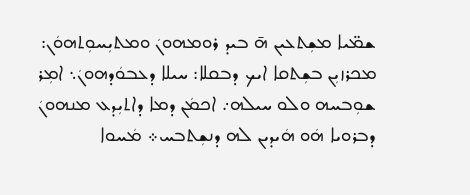ܫܡ̈ܝܐ ܡܫܼܬܥܝܢ ܗ̄ ܒܝܕ ܪܘܡܗܘܢܿ ܘܡܬܝܼܚܘܼܬܗܘܿܢ: ܡܟܪܙܝܼܢ ܒܫܼܬܩܐ ܐܝܟ ܕܒܩܠܐ: ܚܝܠܐ ܕܥܒܘܿܕܗܘܢܿ܆ ܐܡܼܪ ܫܘܼܒܚܗ ܘܠܘ ܚܝܠܗ܇ ܐܟܡܿܢ ܕܡܐ ܕܐܬܝܼܕܥ ܡܢܗܘܢܿ ܕܒܪܘܝܐ ܗܿܘ ܗܿܝܕܝܢ ܠܗ ܕܢܫܼܬܒܚ܀ ܡܿܚܘܐ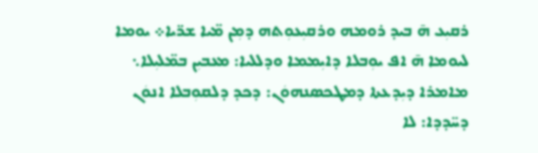ܪܩܝܼܥ ܗ̄ ܒܝܕ ܪܘܡܗ ܘܪܩܝܼܥܘܼܬܗ ܕܡܼܢ ܡ̈ܝܐ ܫܪ̈ܝܐ܀ ܝܘܡܐ ܠܝܘܡܐ ܗ̄ ܐܦ ܝܘܼܒܠܐ ܕܐܝܼܡܡܐ ܘܕܠܠܝܐ: ܡܥܒܝܼܢ ܒܡ̈ܠܝܼܠܐ܆ ܡܐܡܪܐ ܕܝܼܕܥܬܐ ܕܡܛܟܣܢܗܘܿܢ: ܕܟܕ ܕܠܩܘܼܒܠܐ ܐܢܘܿܢ ܕܚ̈ܕܕܐ: ܠܐ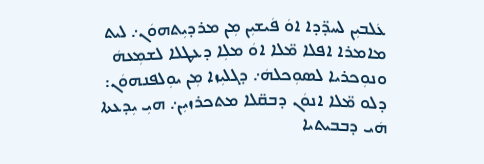ܥܿܠܒܝܼܢ ܠܚܕ̈ܕܐ ܐܘܿ ܦܿܝܫܝܼܢ ܡܼܢ ܡܪܕܝܼܬܗܘܿܢ܇ ܠܝܬ ܡܐܡܪܐ ܐܦܠܐ ܡ̈ܠܐ ܐܘܿ ܡܠܼܐ ܕܥܛܠܐ ܠܫܡܼܥܗܿ ܘܢܘܼܟܪܝܐ ܠܣܘܼܟܠܗܿ܇ ܕܓܠܝܼܙܐ ܡܼܢ ܝܘܼܠܦܢܗܘܿܢ: ܕܠܘ ܡ̈ܠܐ ܐܢܘܿܢ ܕܒܩ̈ܠܐ ܡܬܟܪܙܝܼܢ܇ ܗܝܼ ܝܼܕܥܬܐ ܗܿܝ ܕܒܒܝܬܝܐ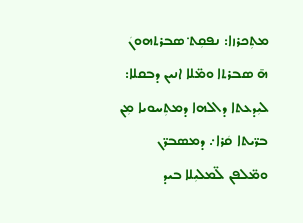ܡܬܼܟܪܙܐ: ܢܦܩܼܬ݀ ܣܒܪܬܗܘܢܿ ܗ̄ ܣܒܪܬܐ ܘܡ̈ܠܐ ܐܢܝܢ ܕܒܩܠܐ: ܠܝܼܕܥܬܐ ܕܐܠܗܐ ܕܡܬܼܚܘܝܐ ܡܼܢ ܒܪ̈ܝܬܐ ܩܿܪܐ܇ ܕܡܣܒܪ̈ܢ ܘܡ̈ܠܦܢ ܠ̈ܡܠܝܼܠܐ ܒܝܕ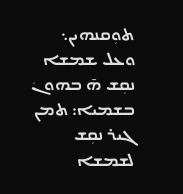ܬܘܼܩܢܗܝܢ܆ ܘܥܠ ܫܡܫܐ ܢܩܼܫ ܗ̄ ܒܗܘܢܿ ܒܫܡܝܐ: ܬܡܢ ܓܝܪ ܢܩܼܫ ܠܫܡܫܐ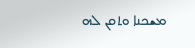ܡܫܟܢܐ ܘܬܩܢ ܠܗ